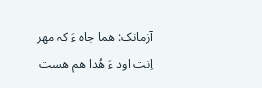آزمانک: ھما جاہ ءَ کہ مھر اِنت اود ءَ ھُدا ھم ھست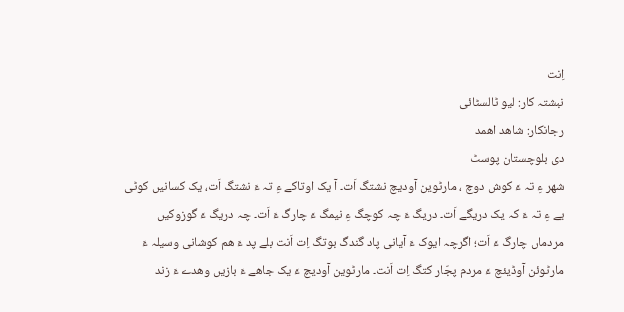اِنت
نبشتہ کار: لیو ٹالسٹائی
رجانکار: شاھد اھمد
دی بلوچستان پوسٹ
شھر ءِ تہ ءَ کوش دوچ ، مارٹوین آودیچ نشتگ اَت۔ آ یک اوتاکے ءِ تہ ءَ نشتگ اَت، یک کسانیں کوٹی یے ءِ تہ ءَ کہ یک دریگے اَت۔ دریگ ءَ چہ کوچگ ءِ نیمگ ءَ چارگ ءَ اَت۔ چہ دریگ ءَ گوزوکیں مردماں چارگ ءَ اَت؛ اگرچہ ایوک ءَ آیانی پاد گندگ بوتگ اِت اَنت بلے پد ءَ ھم کوشانی وسیلہ ءَ مارٹوئن آوڈیئچ ءَ مردم پجّار کتگ اِت اَنت۔ مارٹوین آودیچ ءَ یک جاھے ءَ بازیں وھدے ءَ زند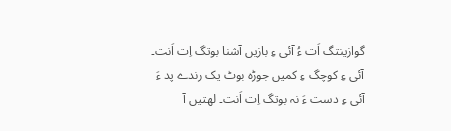گوازینتگ اَت ءُ آئی ءِ بازیں آشنا بوتگ اِت اَنت۔ آئی ءِ کوچگ ءِ کمیں جوڑہ بوٹ یک رندے پد ءَ آئی ءِ دست ءَ نہ بوتگ اِت اَنت۔ لھتیں آ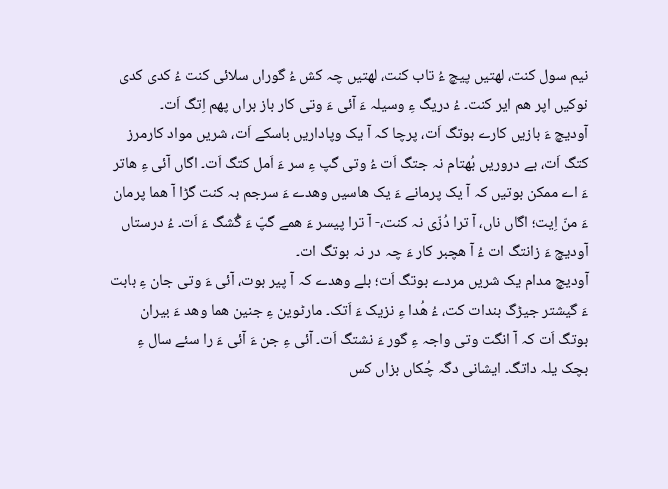نیم سول کنت، لھتیں پیچ ءُ تاب کنت، لھتیں چہ کش ءُ گوراں سلائی کنت ءُ کدی کدی نوکیں اپر ھم ایر کنت۔ ءُ دریگ ءِ وسیلہ ءَ آئی ءَ وتی کار باز براں پھم اِتگ اَت۔
آودیچ ءَ بازیں کارے بوتگ اَت، پرچا کہ آ یک وپاداریں باسکے اَت، شریں مواد کارمرز کتگ اَت، بے دروریں بُھتام نہ جتگ اَت ءُ وتی گپ ءِ سر ءَ اَمل کتگ اَت۔ اگاں آئی ءِ ھاتر ءَ اے ممکن بوتیں کہ آ یک پرمانے ءَ یک ھاسیں وھدے ءَ سرجم بہ کنت گڑا آ ھما پرمان ءَ منّ اِیت؛ اگاں ناں، آ ترا دُزّی نہ کنت،- آ ترا پیسر ءَ ھمے گپّ ءَ گُشگ ءَ اَت۔ ءُ درستاں آودیچ ءَ زانتگ ات ءُ آ ھچبر کار ءَ چہ در نہ بوتگ ات۔
آودیچ مدام یک شریں مردے بوتگ اَت؛ بلے وھدے کہ آ پیر بوت، آئی ءَ وتی جان ءِ بابت ءَ گیشتر جیڑگ بندات کت، ءُ ھُدا ءِ نزیک ءَ اَتک۔ مارٹوین ءِ جنین ھما وھد ءَ بیران بوتگ اَت کہ آ انگت وتی واجہ ءِ گور ءَ نشتگ اَت۔ آئی ءِ جن ءَ آئی ءَ را سئے سال ءِ بچک یلہ داتگ۔ ایشانی دگہ چُکاں بزاں کس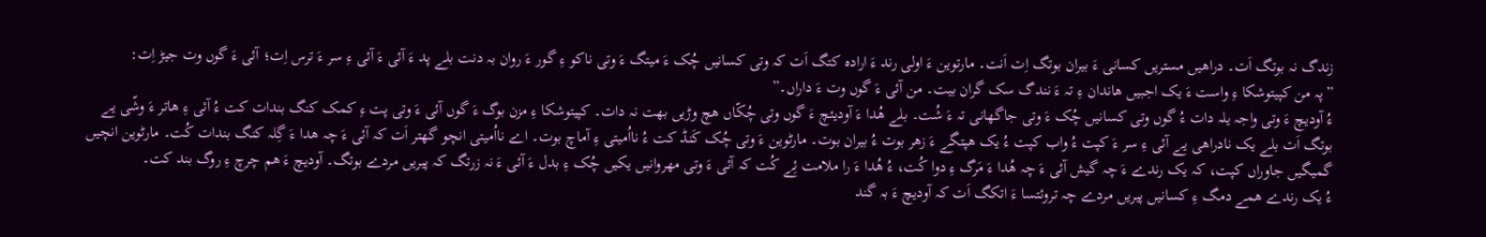زندگ نہ بوتگ اَت۔ دراھیں مستریں کسانی ءَ بیران بوتگ اِت اَنت۔ مارتوین ءَ اولی رند ءَ ارادہ کتگ اَت کہ وتی کسانیں چُک ءَ میتگ ءَ وتی ناکو ءِ گور ءَ روان بہ دنت بلے پد ءَ آئی ءَ آئی ءِ سر ءَ ترس اِت؛ آئی ءَ گوں وت جیڑ اِت:
”پہ من کپیتوشکا ءِ واست ءَ یک اجبیں ھاندان ءِ تہ ءَ نندگ سک گران بیت۔ من آئی ءَ گوں وت ءَ داراں۔”
ءُ آودیچ ءَ وتی واجہ یلہ دات ءُ گوں وتی کسانیں چُک ءَ وتی جاگھانی تہ ءَ شُت۔ بلے ھُدا ءَ آودیئچ ءَ گوں وتی چُکّاں ھچ وڑیں بھت نہ دات۔ کپیتوشکا ءِ مزن بوگ ءَ گوں آئی ءَ وتی پت ءِ کمک کنگ بندات کت ءُ آئی ءِ ھاتر ءَ وشّی یے بوتگ اَت بلے یک نادراھی یے آئی ءِ سر ءَ کپت ءُ واب کپت ءُ یک ھپتگے ءَ زھر بوت ءُ بیران بوت۔ مارٹوین ءَ وتی چُک کَنڈ کت ءُ نااُمیتی ءِ آماچ بوت۔ اے نااُمیتی انچو گھتر اَت کہ آئی ءَ چہ ھدا ءَ گِلہ کنگ بندات کُت۔ مارٹوین انچیں گمیگیں جاوراں کپت، کہ یک رندے ءَ چہ گیش آئی ءَ چہ ھُدا ءَ مَرگ ءِ دوا کُت، ءُ ھُدا ءَ را ملامت ئِے کُت کہ آئی ءَ وتی مھروانیں یکیں چُک ءِ بدل ءَ آئی ءَ نہ زرتگ کہ پیریں مردے بوتگ۔ آودیچ ءَ ھم چرچ ءِ روگ بند کت۔
ءُ یک رندے ھمے دمگ ءِ کسانیں پیریں مردے چہ تروئتسا ءَ اتکگ اَت کہ آودیچ ءَ بہ گند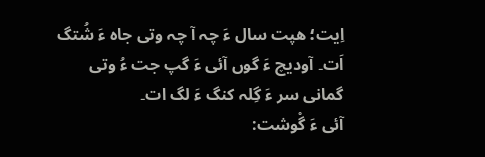اِیت؛ ھپت سال ءَ چہ آ چہ وتی جاہ ءَ شُتگ اَت۔ آودیچ ءَ گوں آئی ءَ گپ جت ءُ وتی گمانی سر ءَ گِلہ کنگ ءَ لگ ات۔
آئی ءَ گْوشت: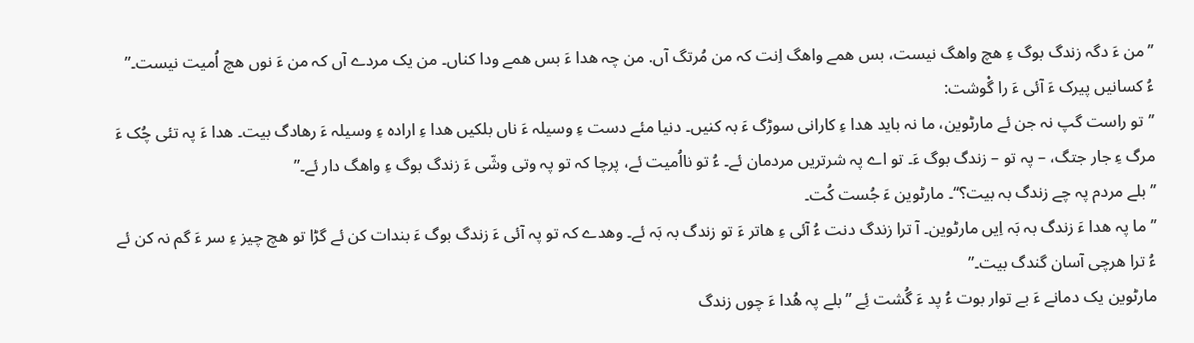’’من ءَ دگہ زندگ بوگ ءِ ھچ واھگ نیست، بس ھمے واھگ اِنت کہ من مُرتگ آں. من چہ ھدا ءَ بس ھمے ودا کناں۔ من یک مردے آں کہ من ءَ نوں ھچ اُمیت نیست۔”
ءُ کسانیں پیرک ءَ آئی ءَ را گْوشت:
’’تو راست گپ نہ جن ئے مارٹوین، ما نہ باید ھدا ءِ کارانی سوڑگ ءَ بہ کنیں۔ دنیا مئے دست ءِ وسیلہ ءَ ناں بلکیں ھدا ءِ ارادہ ءِ وسیلہ ءَ رھادگ بیت۔ ھدا ءَ پہ تئی چُک ءَ مرگ ءِ جار جتگ، – پہ تو – زندگ بوگ ءَ۔ تو اے پہ شرتریں مردمان ئے۔ ءُ تو نااُمیت ئے، پرچا کہ تو پہ وتی وشّی ءَ زندگ بوگ ءِ واھگ دار ئے۔”
’’بلے مردم پہ چے زندگ بہ بیت؟‘‘۔ مارٹوین ءَ جُست کُت۔
’’ما پہ ھدا ءَ زندگ بہ بَہ اِیں مارٹوین۔ آ ترا زندگ دنت ءُ آئی ءِ ھاتر ءَ تو زندگ بہ بَہ ئے۔ وھدے کہ تو پہ آئی ءَ زندگ بوگ ءَ بندات کن ئے گڑا تو ھچ چیز ءِ سر ءَ گم نہ کن ئے ءُ ترا ھرچی آسان گندگ بیت۔”
مارٹوین یک دمانے ءَ بے توار بوت ءُ پد ءَ گُشت ئِے ” بلے پہ ھُدا ءَ چوں زندگ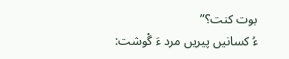بوت کنت؟”
ءُ کسانیں پیریں مرد ءَ گْوشت: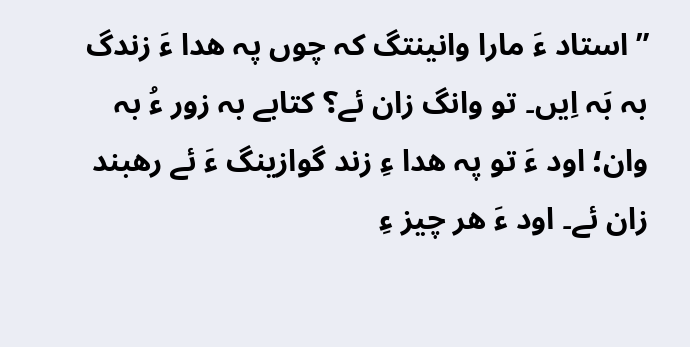”استاد ءَ مارا وانینتگ کہ چوں پہ ھدا ءَ زندگ بہ بَہ اِیں۔ تو وانگ زان ئے؟ کتابے بہ زور ءُ بہ وان؛ اود ءَ تو پہ ھدا ءِ زند گوازینگ ءَ ئے رھبند زان ئے۔ اود ءَ ھر چیز ءِ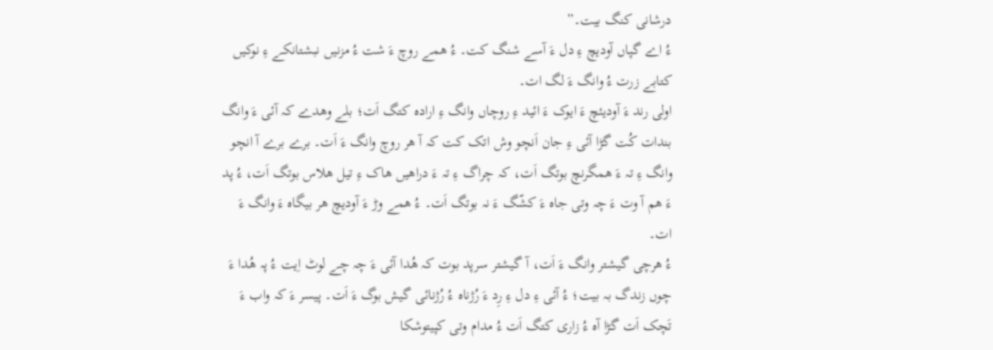درشانی کنگ بیت۔”
ءُ اے گپاں آودیچ ءِ دل ءَ آسے شنگ کت۔ ءُ ھمے روچ ءَ شت ءُ مزنیں نبشتانکے ءِ نوکیں کتابے زرت ءُ وانگ ءَ لگ ات۔
اولی رند ءَ آودیئچ ءَ ایوک ءَ ائید ءِ روچاں وانگ ءِ ارادہ کتگ اَت؛ بلے وھدے کہ آئی ءَ وانگ بندات کُت گڑا آئی ءِ جان اَنچو وش اتک کت کہ آ ھر روچ وانگ ءَ اَت۔ برے برے آ انچو وانگ ءِ تہ ءَ ھمگرنچ بوتگ اَت، کہ چراگ ءِ تہ ءَ دراھیں ھاک ءِ تیل ھلاس بوتگ اَت، ءُ پد ءَ ھم آ وت ءَ چہ وتی جاہ ءَ کشّگ ءَ نہ بوتگ اَت۔ ءُ ھمے وڑ ءَ آودیچ ھر بیگاہ ءَ وانگ ءَ ات۔
ءُ ھرچی گیشتر وانگ ءَ اَت، آ گیشتر سرپد بوت کہ ھُدا آئی ءَ چہ چے لوٹ اِیت ءُ پہ ھُدا ءَ چوں زندگ بہ بیت؛ ءُ آئی ءِ دل ءِ رِد ءَ رُژناہ ءُ رُژنائی گیش بوگ ءَ اَت۔ پیسر ءَ کہ واب ءَ تَچک اَت گڑا آہ ءُ زاری کتگ اَت ءُ مدام وتی کپیتوشکا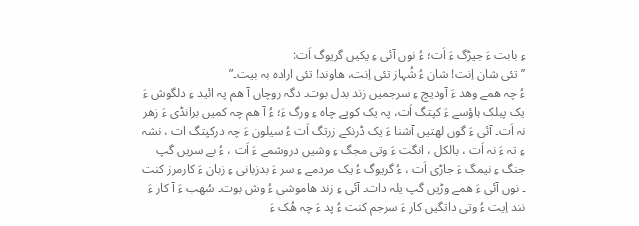ءِ بابت ءَ جیڑگ ءَ اَت؛ ءُ نوں آئی ءِ یکیں گریوگ اَت:
’’تئی شان اِنت! شان ءُ شُہاز تئی اِنت، ھاوند! تئی ارادہ بہ بیت۔”
ءُ چہ ھمے وھد ءَ آودیچ ءِ سرجمیں زند بدل بوت۔ دگہ روچاں آ ھم پہ ائید ءِ دلگوش ءَ یک پبلک ہاؤسے ءَ کپتگ اَت، پہ یک کوپے چاہ ءِ ورگ ءَ؛ ءُ آ ھم چہ کمیں برانڈی ءَ زھر نہ اَت۔ آئی ءَ گوں لھتیں آشنا ءَ یک ڈرنکے زرتگ اَت ءُ سیلون ءَ چہ درکپتگ ات ، نشہ ءِ تہ ءَ نہ اَت ، بالکل ، انگت ءَ وتی مجگ ءِ وشیں دروشمے ءَ اَت ، ءُ بے سریں گپ جنگ ءِ نیمگ ءَ جاڑی اَت ، ءُ گریوگ ءُ یک مردمے ءِ سر ءَ بدزبانی ءِ زبان ءَ کارمرز کنت ۔ نوں آئی ءَ ھمے وڑیں گپ یلہ دات۔ آئی ءِ زند ھاموشی ءُ وش بوت۔ سُھب ءَ آ کار ءَ نند اِیت ءُ وتی داتگیں کار ءَ سرجم کنت ءُ پد ءَ چہ ھُک ءَ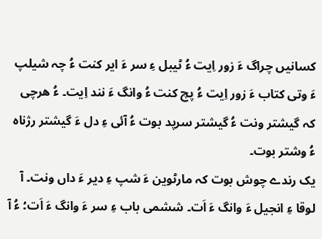کسانیں چراگ ءَ زور اِیت ءُ ٹیبل ءِ سر ءَ ایر کنت ءُ چہ شیلپ ءَ وتی کتاب ءَ زور اِیت ءُ پچ کنت ءُ وانگ ءَ نند اِیت۔ ءُ ھرچی کہ گیشتر ونت ءُ گیشتر سرپد بوت ءُ آئی ءِ دل ءَ گیشتر رژناہ ءُ وشتر بوت۔
یک رندے چوش بوت کہ مارٹوین ءَ شپ ءِ دیر ءَ داں ونت۔ آ لوقا ءِ انجیل ءَ وانگ ءَ اَت۔ ششمی باب ءِ سر ءَ وانگ ءَ اَت؛ ءُ آ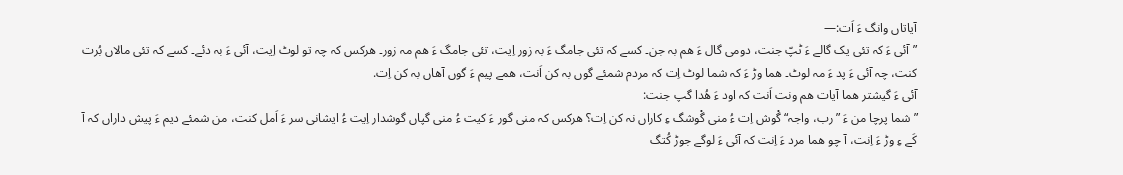آیاتاں وانگ ءَ اَت:—
”آئی ءَ کہ تئی یک گالے ءَ ٹپّ جنت، دومی گال ءَ ھم بہ جن۔ کسے کہ تئی جامگ ءَ بہ زور اِیت، تئی جامگ ءَ ھم مہ زور۔ ھرکس کہ چہ تو لوٹ اِیت، آئی ءَ بہ دئے۔ کسے کہ تئی مالاں بُرت کنت، چہ آئی ءَ پد ءَ مہ لوٹ۔ ھما وڑ ءَ کہ شما لوٹ اِت کہ مردم شمئے گوں بہ کن اَنت، ھمے پیم ءَ گوں آھاں بہ کن اِت.
آئی ءَ گیشتر ھما آیات ھم ونت اَنت کہ اود ءَ ھُدا گپ جنت:
”شما پرچا من ءَ ”رب، واجہ“ گْوش اِت ءُ منی گْوشگ ءِ کاراں نہ کن اِت؟ ھرکس کہ منی گور ءَ کیت ءُ منی گپاں گوشدار اِیت ءُ ایشانی سر ءَ اَمل کنت، من شمئے دیم ءَ پیش داراں کہ آ کَے ءِ وڑ ءَ اِنت، آ چو ھما مرد ءَ اِنت کہ آئی ءَ لوگے جوڑ کُتگ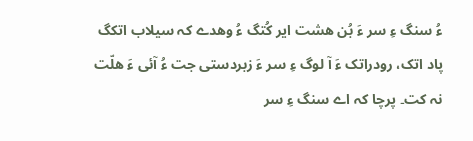ءُ سنگ ءِ سر ءَ بُن ھشت ایر کُتگ ءُ وھدے کہ سیلاب اتکگ پاد اتک، رودراتک ءَ آ لوگ ءِ سر ءَ زبردستی جت ءُ آئی ءَ ھلّت نہ کت۔ پرچا کہ اے سنگ ءِ سر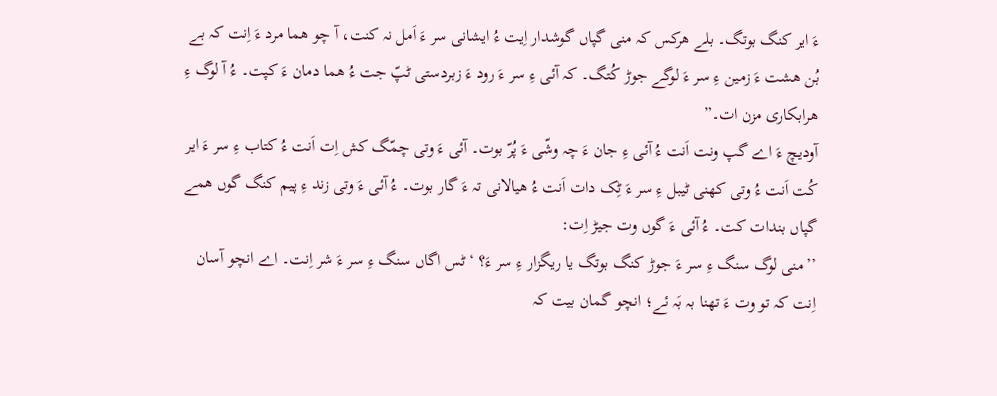ءَ ایر کنگ بوتگ۔ بلے ھرکس کہ منی گپاں گوشدار اِیت ءُ ایشانی سر ءَ اَمل نہ کنت، آ چو ھما مرد ءَ اِنت کہ بے بُن ھشت ءَ زمین ءِ سر ءَ لوگے جوڑ کُتگ۔ کہ آئی ءِ سر ءَ رود ءَ زبردستی ٹپّ جت ءُ ھما دمان ءَ کپت۔ ءُ آ لوگ ءِ ھرابکاری مزن ات۔”
آودیچ ءَ اے گپ ونت اَنت ءُ آئی ءِ جان ءَ چہ وشّی ءَ پُرّ بوت۔ آئی ءَ وتی چمّگ کش اِت اَنت ءُ کتاب ءِ سر ءَ ایر کُت اَنت ءُ وتی کھنی ٹیبل ءِ سر ءَ ٹِک دات اَنت ءُ ھیالانی تہ ءَ گار بوت۔ ءُ آئی ءَ وتی زند ءِ پیم کنگ گوں ھمے گپاں بندات کت۔ ءُ آئی ءَ گوں وت جیڑ اِت:
’’منی لوگ سنگ ءِ سر ءَ جوڑ کنگ بوتگ یا ریگزار ءِ سر ءَ؟ ‘ٹس اگاں سنگ ءِ سر ءَ شر اِنت۔ اے انچو آسان اِنت کہ تو وت ءَ تھنا بہ بَہ ئے؛ انچو گمان بیت کہ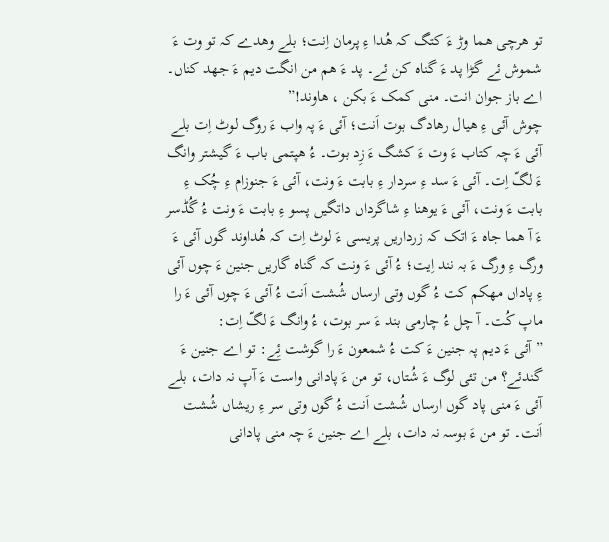تو ھرچی ھما وڑ ءَ کتگ کہ ھُدا ءِ پرمان اِنت؛ بلے وھدے کہ تو وت ءَ شموش ئے گڑا پد ءَ گناہ کن ئے۔ پد ءَ ھم من انگت دیم ءَ جھد کناں۔ اے باز جوان انت۔ منی کمک ءَ بکن ، ھاوند!”
چوش آئی ءِ ھیال رھادگ بوت اَنت؛ آئی ءَ پہ واب ءَ روگ لوٹ اِت بلے آئی ءَ چہ کتاب ءَ وت ءَ کشگ ءَ زِد بوت۔ ءُ ھپتمی باب ءَ گیشتر وانگ ءَ لگّ اِت۔ آئی ءَ سد ءِ سردار ءِ بابت ءَ ونت، آئی ءَ جنوزام ءِ چُک ءِ بابت ءَ ونت، آئی ءَ یوھنا ءِ شاگرداں داتگیں پسو ءِ بابت ءَ ونت ءُ گُڈسر ءَ آ ھما جاہ ءَ اتک کہ زرداریں پریسی ءَ لوٹ اِت کہ ھُداوند گوں آئی ءَ ورگ ءِ ورگ ءَ بہ نند اِیت؛ ءُ آئی ءَ ونت کہ گناہ گاریں جنین ءَ چوں آئی ءِ پاداں مھکم کت ءُ گوں وتی ارساں شُشت اَنت ءُ آئی ءَ چوں آئی ءَ را ماپ کُت۔ آ چل ءُ چارمی بند ءَ سر بوت، ءُ وانگ ءَ لگّ اِت:
”آئی ءَ دیم پہ جنین ءَ کت ءُ شمعون ءَ را گوشت ئِے: تو اے جنین ءَ گندئے؟ من تئی لوگ ءَ شُتاں، تو من ءَ پادانی واست ءَ آپ نہ دات، بلے آئی ءَ منی پاد گوں ارساں شُشت اَنت ءُ گوں وتی سر ءِ ریشاں شُشت اَنت۔ تو من ءَ بوسہ نہ دات، بلے اے جنین ءَ چہ منی پادانی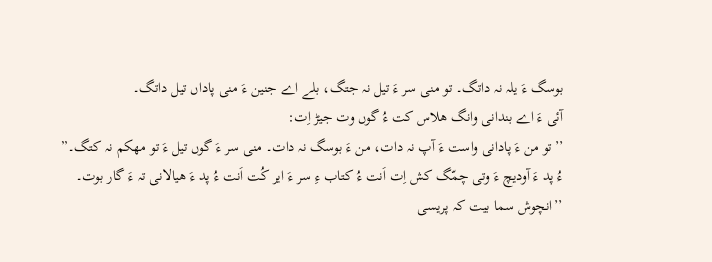بوسگ ءَ یلہ نہ داتگ۔ تو منی سر ءَ تیل نہ جتگ، بلے اے جنین ءَ منی پاداں تیل داتگ۔
آئی ءَ اے بندانی وانگ ھلاس کت ءُ گوں وت جیڑ اِت:
’’تو من ءَ پادانی واست ءَ آپ نہ دات، من ءَ بوسگ نہ دات۔ منی سر ءَ گوں تیل ءَ تو مھکم نہ کتگ۔”
ءُ پد ءَ آودیچ ءَ وتی چمّگ کش اِت اَنت ءُ کتاب ءِ سر ءَ ایر کُت اَنت ءُ پد ءَ ھیالانی تہ ءَ گار بوت۔
’’انچوش سما بیت کہ پریسی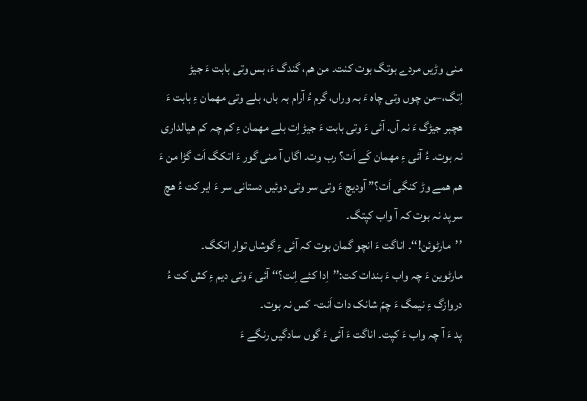منی وڑیں مردے بوتگ بوت کنت۔ من ھم، گندگ ءَ، بس وتی بابت ءَ جیڑ اِتگ،–من چوں وتی چاہ ءَ بہ وراں، گرم ءُ آرام بہ باں، بلے وتی مھمان ءِ بابت ءَ ھچبر جیڑگ ءَ نہ آں. آئی ءَ وتی بابت ءَ جیڑ اِت بلے مھمان ءِ کم چہ کم ھیالداری نہ بوت۔ ءُ آئی ءِ مھمان کَے اَت؟ رب وت۔ اگاں آ منی گور ءَ اتکگ اَت گڑا من ءَ ھم ھمے وڑ کنگی اَت؟” آودیچ ءَ وتی سر وتی دوئیں دستانی سر ءَ ایر کت ءُ ھچ سرپد نہ بوت کہ آ واب کپتگ۔
’’مارٹوئن!‘‘۔ اناگت ءَ انچو گمان بوت کہ آئی ءِ گوشاں توار اتکگ۔
مارٹوین ءَ چہ واب ءَ بندات کت:’’اِدا کئے اِنت؟‘‘ آئی ءَ وتی دیم ءِ کش کت ءُ دروازگ ءِ نیمگ ءَ چمّ شانک دات اَنت- کس نہ بوت۔
پد ءَ آ چہ واب ءَ کپت۔ اناگت ءَ آئی ءَ گوں سادگیں رنگے ءَ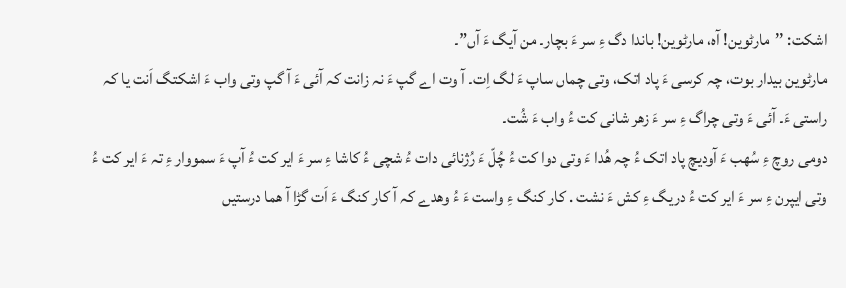اشکت: ’’مارٹوین! آہ، مارٹوین! باندا دگ ءِ سر ءَ بچار۔ من آیگ ءَ آں”۔
مارٹوین بیدار بوت، چہ کرسی ءَ پاد اتک، وتی چماں ساپ ءَ لگ اِت۔ آ وت اے گپ ءَ نہ زانت کہ آئی ءَ آ گپ وتی واب ءَ اشکتگ اَنت یا کہ راستی ءَ۔ آئی ءَ وتی چراگ ءِ سر ءَ زھر شانی کت ءُ واب ءَ شُت۔
دومی روچ ءِ سُھب ءَ آودیچ پاد اتک ءُ چہ ھُدا ءَ وتی دوا کت ءُ چُلّ ءَ رُژنائی دات ءُ شچی ءُ کاشا ءِ سر ءَ ایر کت ءُ آپ ءَ سمووار ءِ تہ ءَ ایر کت ءُ وتی ایپرن ءِ سر ءَ ایر کت ءُ دریگ ءِ کش ءَ نشت . کار کنگ ءِ واست ءَ ءُ وھدے کہ آ کار کنگ ءَ اَت گڑا آ ھما درستیں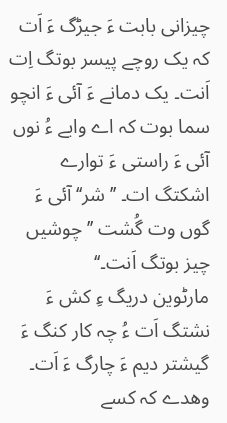چیزانی بابت ءَ جیڑگ ءَ اَت کہ یک روچے پیسر بوتگ اِت اَنت۔ یک دمانے ءَ آئی ءَ انچو سما بوت کہ اے وابے ءُ نوں آئی ءَ راستی ءَ توارے اشکتگ ات۔ ’’ شر‘‘ آئی ءَ گوں وت گُشت ’’چوشیں چیز بوتگ اَنت۔‘‘
مارٹوین دریگ ءِ کش ءَ نشتگ اَت ءُ چہ کار کنگ ءَ گیشتر دیم ءَ چارگ ءَ اَت۔ وھدے کہ کسے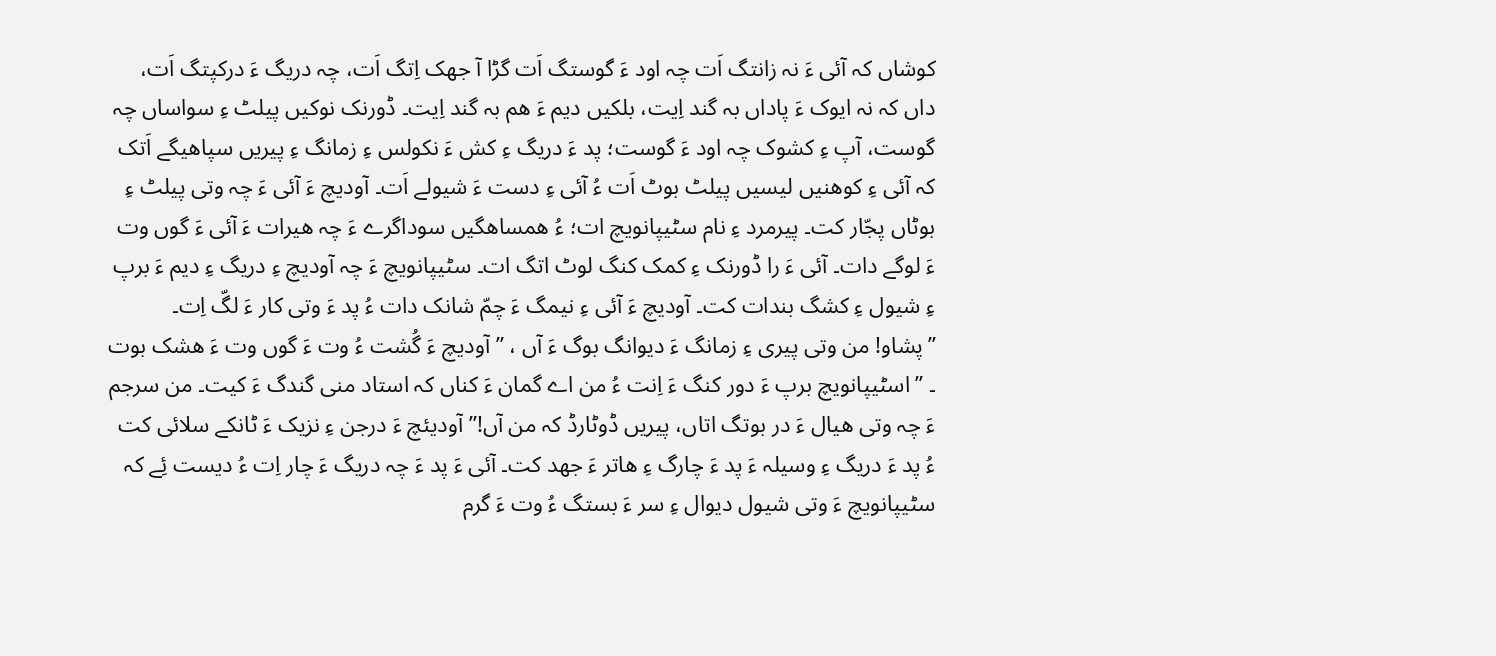کوشاں کہ آئی ءَ نہ زانتگ اَت چہ اود ءَ گوستگ اَت گڑا آ جھک اِتگ اَت، چہ دریگ ءَ درکپتگ اَت، داں کہ نہ ایوک ءَ پاداں بہ گند اِیت، بلکیں دیم ءَ ھم بہ گند اِیت۔ ڈورنک نوکیں پیلٹ ءِ سواساں چہ گوست، آپ ءِ کشوک چہ اود ءَ گوست؛ پد ءَ دریگ ءِ کش ءَ نکولس ءِ زمانگ ءِ پیریں سپاھیگے اَتک کہ آئی ءِ کوھنیں لیسیں پیلٹ بوٹ اَت ءُ آئی ءِ دست ءَ شیولے اَت۔ آودیچ ءَ آئی ءَ چہ وتی پیلٹ ءِ بوٹاں پجّار کت۔ پیرمرد ءِ نام سٹیپانویچ ات؛ ءُ ھمساھگیں سوداگرے ءَ چہ ھیرات ءَ آئی ءَ گوں وت ءَ لوگے دات۔ آئی ءَ را ڈورنک ءِ کمک کنگ لوٹ اتگ ات۔ سٹیپانویچ ءَ چہ آودیچ ءِ دریگ ءِ دیم ءَ برپ ءِ شیول ءِ کشگ بندات کت۔ آودیچ ءَ آئی ءِ نیمگ ءَ چمّ شانک دات ءُ پد ءَ وتی کار ءَ لگّ اِت۔
’’پشاو! من وتی پیری ءِ زمانگ ءَ دیوانگ بوگ ءَ آں ، ” آودیچ ءَ گُشت ءُ وت ءَ گوں وت ءَ ھشک بوت ۔ ’’اسٹیپانویچ برپ ءَ دور کنگ ءَ اِنت ءُ من اے گمان ءَ کناں کہ استاد منی گندگ ءَ کیت۔ من سرجم ءَ چہ وتی ھیال ءَ در بوتگ اتاں، پیریں ڈوٹارڈ کہ من آں!” آودیئچ ءَ درجن ءِ نزیک ءَ ٹانکے سلائی کت ءُ پد ءَ دریگ ءِ وسیلہ ءَ پد ءَ چارگ ءِ ھاتر ءَ جھد کت۔ آئی ءَ پد ءَ چہ دریگ ءَ چار اِت ءُ دیست ئِے کہ سٹیپانویچ ءَ وتی شیول دیوال ءِ سر ءَ بستگ ءُ وت ءَ گرم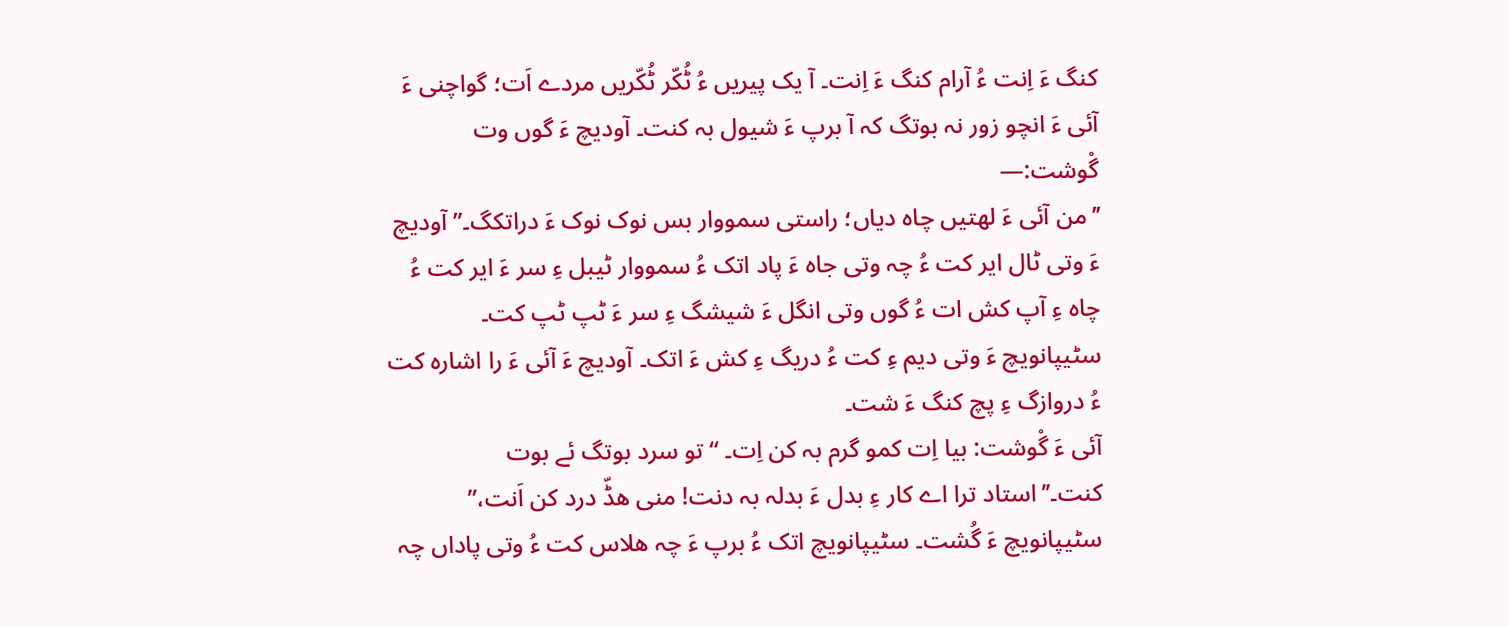کنگ ءَ اِنت ءُ آرام کنگ ءَ اِنت۔ آ یک پیریں ءُ ٹُکّر ٹُکّریں مردے اَت؛ گواچنی ءَ آئی ءَ انچو زور نہ بوتگ کہ آ برپ ءَ شیول بہ کنت۔ آودیچ ءَ گوں وت گْوشت:—
’’من آئی ءَ لھتیں چاہ دیاں؛ راستی سمووار بس نوک نوک ءَ دراتکگ۔” آودیچ ءَ وتی ٹال ایر کت ءُ چہ وتی جاہ ءَ پاد اتک ءُ سمووار ٹیبل ءِ سر ءَ ایر کت ءُ چاہ ءِ آپ کش ات ءُ گوں وتی انگل ءَ شیشگ ءِ سر ءَ ٹپ ٹپ کت۔ سٹیپانویچ ءَ وتی دیم ءِ کت ءُ دریگ ءِ کش ءَ اتک۔ آودیچ ءَ آئی ءَ را اشارہ کت ءُ دروازگ ءِ پچ کنگ ءَ شت۔
آئی ءَ گْوشت: بیا اِت کمو گرم بہ کن اِت۔ “تو سرد بوتگ ئے بوت کنت۔’’استاد ترا اے کار ءِ بدل ءَ بدلہ بہ دنت! منی ھڈّ درد کن اَنت،” سٹیپانویچ ءَ گُشت۔ سٹیپانویچ اتک ءُ برپ ءَ چہ ھلاس کت ءُ وتی پاداں چہ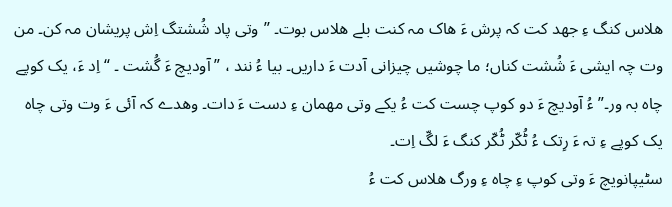ھلاس کنگ ءِ جھد کت کہ پرش ءَ ھاک مہ کنت بلے ھلاس بوت۔ ’’وتی پاد شُشتگ اِش پریشان مہ کن۔ من وت چہ ایشی ءَ شُشت کناں؛ ما چوشیں چیزانی آدت ءَ داریں۔ بیا ءُ نند ، ” آودیچ ءَ گُشت ۔ “اِد ءَ، یک کوپے چاہ بہ ور۔” ءُ آودیچ ءَ دو کوپ چست کت ءُ یکے وتی مھمان ءِ دست ءَ دات۔ وھدے کہ آئی ءَ وت وتی چاہ یک کوپے ءِ تہ ءَ رِتک ءُ ٹُکّر ٹُکّر کنگ ءَ لگّ اِت۔
سٹیپانویچ ءَ وتی کوپ ءِ چاہ ءِ ورگ ھلاس کت ءُ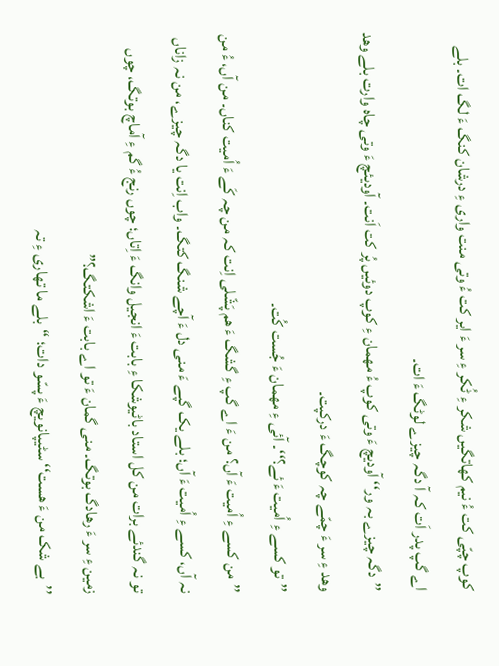کوپ چپّی کت ءُ نیم کھاتگیں شکر ءِ ٹُکر ءِ سر ءَ ایر کت ءُ وتی منت واری ءِ درشان کنگ ءَ لگ ات۔ بلے اے گپ پدر اَت کہ آ دگہ چیزے لوٹگ ءَ ات۔
’’دگہ چیزے بہ ور‘‘ آودیچ ءَ وتی کوپ ءُ مھمان ءِ کوپ دوئیں پُر کت اَنت۔ آودیئچ ءَ وتی چاہ وارت بلے وھد وھد ءِ سر ءَ چمّے چہ کوچگ ءَ درکپت۔
’’تو کسے ءِ اُمیت ءَ ئے؟‘‘۔ آئی ءِ مھمان ءَ جُست کُت۔
’’من کسے ءِ اُمیت ءَ آں؟ من ءَ اے گپ ءِ گشگ ءَ ھم پَشّلی اِنت کہ من چہ کَے ءَ اُمیت کناں۔ من آں، ءُ من نہ آں، کسے ءِ اُمیت ءَ آں؛ بلے یک گپے ءَ منی دل ءَ آچے شنگ کتگ۔ واب اِنت یا دگہ چیزے، من نہ زاناں تو نہ گندئے برات من کل استاد باٹیوشکا ءِ بابت ءَ انجیل وانگ ءَ اِتاں؛ چوں رنج ءُ گم ءِ آماچ بوتگ، چوں زمین ءِ سر ءَ رھادگ بوتگ۔ منی گمان ءَ تو اے بابت ءَ اشکتگ؟”
’’بے شک من ءَ ھست‘‘ سٹیپانویچ ءَ پسّو دات؛ “بلے ما تھاری ءِ تہ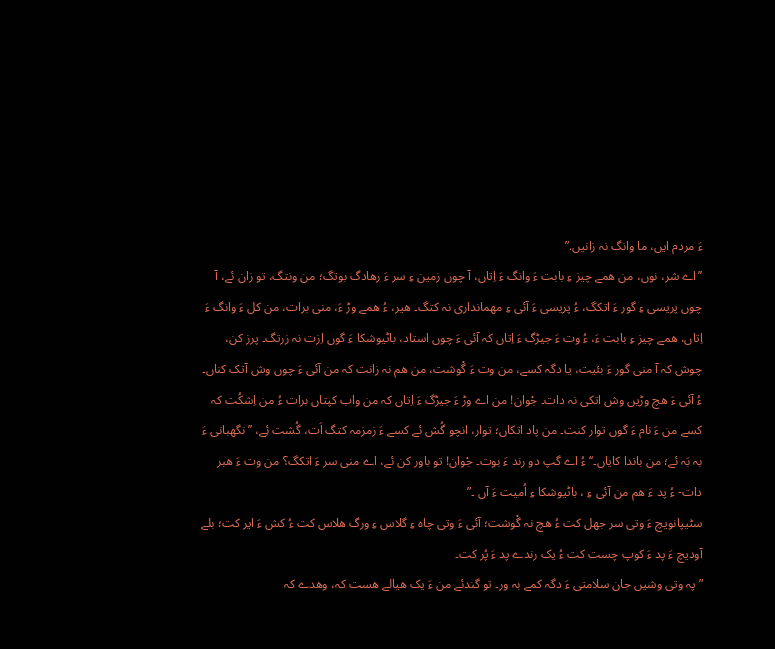ءَ مردم ایں، ما وانگ نہ زانیں.”
’’اے شر، نوں، من ھمے چیز ءِ بابت ءَ وانگ ءَ اِتاں، آ چوں زمین ءِ سر ءَ رھادگ بوتگ؛ من ونتگ، تو زان ئے، آ چوں پریسی ءِ گور ءَ اتکگ، ءُ پریسی ءَ آئی ءِ مھمانداری نہ کتگ۔ ھیر، ءُ ھمے وڑ ءَ، منی برات، من کل ءَ وانگ ءَ اِتاں، ھمے چیز ءِ بابت ءَ، ءُ وت ءَ جیڑگ ءَ اِتاں کہ آئی ءَ چوں استاد، باٹیوشکا ءَ گوں اِزت نہ زرتگ۔ پرز کن، چوش کہ آ منی گور ءَ بئیت، یا دگہ کسے، من وت ءَ گْوشت، من ھم نہ زانت کہ من آئی ءَ چوں وش آتک کناں۔ ءُ آئی ءَ ھچ وڑیں وش اتکی نہ دات۔ جْوان! من اے وڑ ءَ جیڑگ ءَ اِتاں کہ من واب کپتاں برات ءُ من اِشکُت کہ کسے من ءَ نام ءَ گوں توار کنت۔ من پاد اتکاں؛ توار، انچو گُش ئے کسے ءَ زمزمہ کتگ اَت، گُشت ئِے، ’’ نگھبانی ءَ بہ بَہ ئے؛ من باندا کایاں۔‘‘ ءُ اے گپ دو رند ءَ بوت۔ جْوان! تو باور کن ئے، اے منی سر ءَ اتکگ؟ من وت ءَ ھبر دات- ءُ پد ءَ ھم من آئی ءِ ، باٹیوشکا ءِ اُمیت ءَ آں ۔”
سٹیپانویچ ءَ وتی سر جھل کت ءُ ھچ نہ گْوشت؛ آئی ءَ وتی چاہ ءِ گلاس ءِ ورگ ھلاس کت ءُ کش ءَ ایر کت؛ بلے آودیچ ءَ پد ءَ کوپ چست کت ءُ یک رندے پد ءَ پُر کت۔
” پہ وتی وشیں جان سلامتی ءَ دگہ کمے بہ ور۔ تو گندئے من ءَ یک ھیالے ھست کہ، وھدے کہ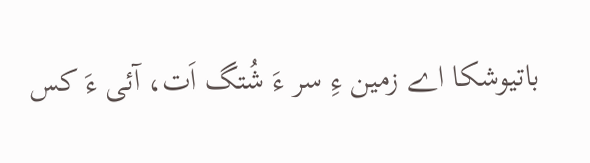باتیوشکا اے زمین ءِ سر ءَ شُتگ اَت، آئی ءَ کس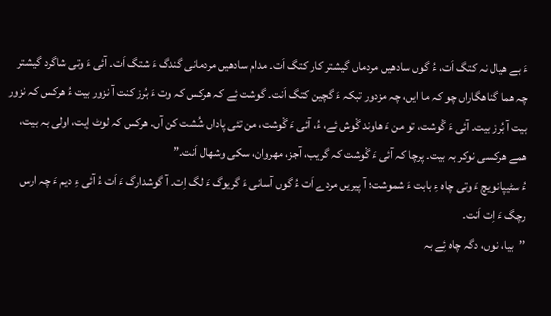ءَ بے ھیال نہ کتگ اَت، ءُ گوں سادھیں مردماں گیشتر کار کتگ اَت۔ مدام سادھیں مردمانی گندگ ءَ شتگ اَت۔ آئی ءَ وتی شاگرد گیشتر چہ ھما گناھگاراں چو کہ ما ایں، چہ مزدور تبکہ ءَ گچین کتگ اَنت۔ گوشت ئِے کہ ھرکس کہ وت ءَ بُرز کنت آ نزور بیت ءُ ھرکس کہ نزور بیت آ بُرز بیت۔ آئی ءَ گْوشت، تو من ءَ ھاوند گْوش ئے، ءُ، آئی ءَ گْوشت، من تئی پاداں شُشت کن آں. ھرکس کہ لوٹ اِیت، اولی بہ بیت، ھمے ھرکسی نوکر بہ بیت۔ پرچا کہ آئی ءَ گْوشت کہ گریب، آجز، مھروان، سکی وشھال اَنت۔”
ءُ سٹیپانویچ ءَ وتی چاہ ءِ بابت ءَ شموشت؛ آ پیریں مردے اَت ءُ گوں آسانی ءَ گریوگ ءَ لگ اِت۔ آ گوشدارگ ءَ اَت ءُ آئی ءِ دیم ءَ چہ ارس رچگ ءَ اِت اَنت۔
’’بیا، نوں، دگہ چاہ ئِے بہ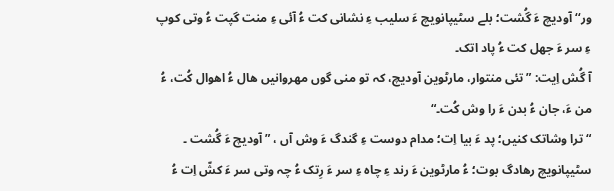ور‘‘ آودیچ ءَ گُشت؛ بلے سٹیپانویچ ءَ سلیب ءِ نشانی کت ءُ آئی ءِ منت گپت ءُ وتی کوپ ءِ سر ءَ جھل کت ءُ پاد اتک۔
آ گُش اِیت: ”تئی منتوار، مارٹوین آودیچ، کہ تو منی گوں مھروانیں ھال ءُ اھوال کُت، ءُ من ءَ، جان ءُ بدن ءَ را وش کُت۔“
“ترا وشاتک کنیں؛ پد ءَ بیا اِت؛ مدام دوست ءِ گندگ ءَ وش آں ، ” آودیچ ءَ گُشت ۔
سٹیپانویچ رھادگ بوت؛ ءُ مارٹوین ءَ رند ءِ چاہ ءِ سر ءَ رِتک ءُ چہ وتی سر ءَ کشّ اِت ءُ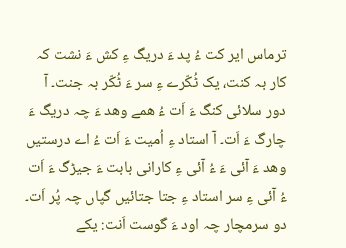ترماس ایر کت ءُ پد ءَ دریگ ءِ کش ءَ نشت کہ کار بہ کنت، یک ٹُکّرے ءِ سر ءَ ٹُکّر بہ جنت۔ آ دور سلائی کنگ ءَ اَت ءُ ھمے وھد ءَ چہ دریگ ءَ چارگ ءَ اَت۔ آ استاد ءِ اُمیت ءَ اَت ءُ اے درستیں وھد ءَ آئی ءَ ءُ آئی ءِ کارانی بابت ءَ جیڑگ ءَ اَت ءُ آئی ءِ سر استاد ءِ جتا جتائیں گپاں چہ پُر اَت۔
دو سرمچار چہ اود ءَ گوست اَنت: یکے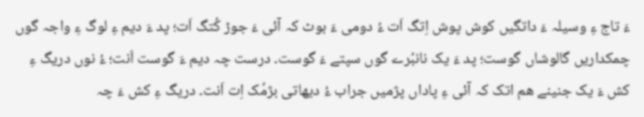ءَ تاج ءِ وسیلہ ءَ داتگیں کوش پوش اِتگ اَت ءُ دومی ءَ بوٹ کہ آئی ءَ جوڑ کُتگ اَت؛ پد ءَ دیم ءِ لوگ ءِ واجہ گوں چمکداریں گالوشاں گوست؛ پد ءَ یک نانبُرے گوں سپتے ءَ گوست۔ درست چہ دیم ءَ گوست اَنت؛ ءُ نوں دریگ ءِ کش ءَ یک جنینے ھم اتک کہ آئی ءِ پاداں پژمیں جراب ءُ دیھاتی بژمُک اِت اَنت۔ دریگ ءِ کش ءَ چہ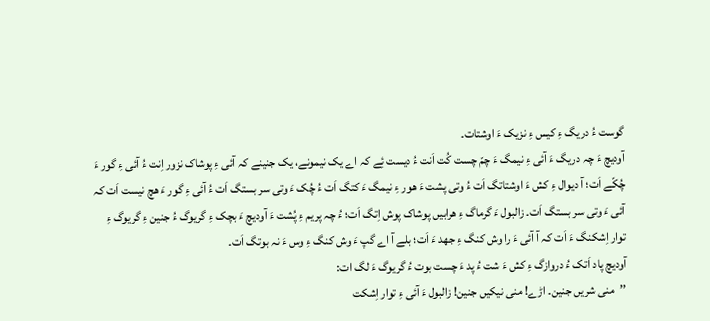گوست ءُ دریگ ءِ کیس ءِ نزیک ءَ اوشتات۔
آودیچ ءَ چہ دریگ ءَ آئی ءِ نیمگ ءَ چمّ چست کُت اَنت ءُ دیست ئِے کہ اے یک نیمونے، یک جنینے کہ آئی ءِ پوشاک نزور اِنت ءُ آئی ءِ گور ءَ چُکّے اَت؛ آ دیوال ءِ کش ءَ اوشتاتگ اَت ءُ وتی پشت ءَ ھور ءِ نیمگ ءَ کتگ اَت ءُ چُک ءَ وتی سر بستگ اَت ءُ آئی ءِ گور ءَ ھچ نیست اَت کہ آئی ءَ وتی سر بستگ اَت۔ زالبول ءَ گرماگ ءِ ھرابیں پوشاک پوش اِتگ اَت؛ ءُ چہ پریم ءِ پُشت ءَ آودیچ ءَ بچک ءِ گریوگ ءُ جنین ءِ گریوگ ءِ توار اِشکنگ ءَ اَت کہ آ آئی ءَ را وش کنگ ءِ جھد ءَ اَت؛ بلے آ اے گپ ءَ وش کنگ ءِ وس ءَ نہ بوتگ اَت۔
آودیچ پاد اَتک ءُ دروازگ ءِ کش ءَ شت ءُ پد ءَ چست بوت ءُ گریوگ ءَ لگ ات:
’’منی شریں جنین۔ اڑے! منی نیکیں جنین! زالبول ءَ آئی ءِ توار اِشکت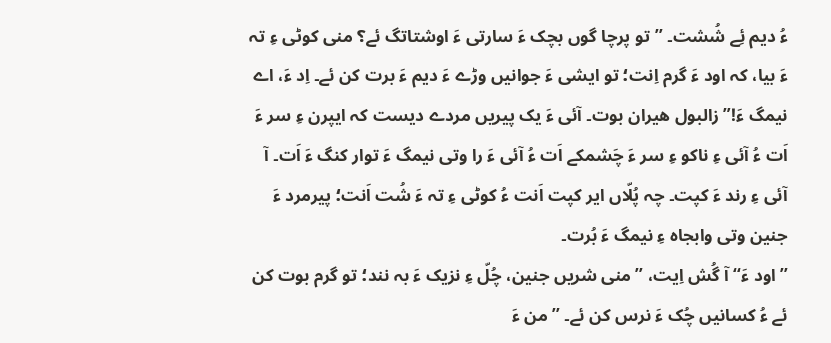ءُ دیم ئِے شُشت۔ ’’تو پرچا گوں بچک ءَ سارتی ءَ اوشتاتگ ئے؟ منی کوٹی ءِ تہ ءَ بیا، کہ اود ءَ گرم اِنت؛ تو ایشی ءَ جوانیں وڑے ءَ دیم ءَ برت کن ئے۔ اِد ءَ، اے نیمگ ءَ!” زالبول ھیران بوت۔ آئی ءَ یک پیریں مردے دیست کہ ایپرن ءِ سر ءَ اَت ءُ آئی ءِ ناکو ءِ سر ءَ چَشمکے اَت ءُ آئی ءَ را وتی نیمگ ءَ توار کنگ ءَ اَت۔ آ آئی ءِ رند ءَ کپت۔ چہ پُلّاں ایر کپت اَنت ءُ کوٹی ءِ تہ ءَ شُت اَنت؛ پیرمرد ءَ جنین وتی وابجاہ ءِ نیمگ ءَ بُرت۔
’’اود ءَ‘‘ آ گُش اِیت، ’’منی شریں جنین، چُلّ ءِ نزیک ءَ بہ نند؛ تو گرم بوت کن ئے ءُ کسانیں چُک ءَ نرس کن ئے۔ ’’من ءَ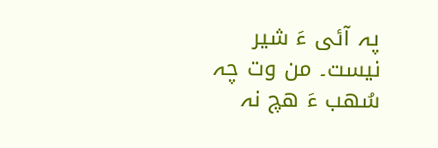پہ آئی ءَ شیر نیست۔ من وت چہ سُھب ءَ ھچ نہ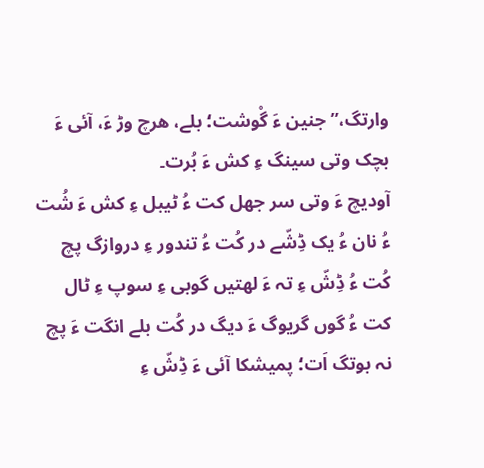وارتگ،” جنین ءَ گْوشت؛ بلے، ھرچ وڑ ءَ، آئی ءَ بچک وتی سینگ ءِ کش ءَ بُرت۔
آودیچ ءَ وتی سر جھل کت ءُ ٹیبل ءِ کش ءَ شُت ءُ نان ءُ یک ڈِشّے در کُت ءُ تندور ءِ دروازگ پچ کُت ءُ ڈِشّ ءِ تہ ءَ لھتیں گوبی ءِ سوپ ءِ ٹال کت ءُ گوں گریوگ ءَ دیگ در کُت بلے انگت ءَ پچ نہ بوتگ اَت؛ پمیشکا آئی ءَ ڈِشّ ءِ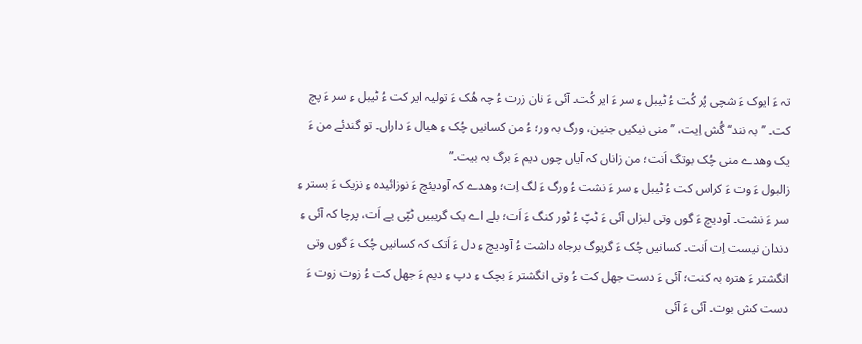تہ ءَ ایوک ءَ شچی پُر کُت ءُ ٹیبل ءِ سر ءَ ایر کُت۔ آئی ءَ نان زرت ءُ چہ ھُک ءَ تولیہ ایر کت ءُ ٹیبل ءِ سر ءَ پچ کت۔ ’’بہ نند‘‘ گُش اِیت، ’’منی نیکیں جنین، ورگ بہ ور؛ ءُ من کسانیں چُک ءِ ھیال ءَ داراں۔ تو گندئے من ءَ یک وھدے منی چُک بوتگ اَنت؛ من زاناں کہ آیاں چوں دیم ءَ برگ بہ بیت۔”
زالبول ءَ وت ءَ کراس کت ءُ ٹیبل ءِ سر ءَ نشت ءُ ورگ ءَ لگ اِت؛ وھدے کہ آودیئچ ءَ نوزائیدہ ءِ نزیک ءَ بستر ءِ سر ءَ نشت۔ آودیچ ءَ گوں وتی لبزاں آئی ءَ ٹپّ ءُ ٹور کنگ ءَ اَت؛ بلے اے یک گریبیں ٹپّی یے اَت، پرچا کہ آئی ءِ دندان نیست اِت اَنت۔ کسانیں چُک ءَ گریوگ برجاہ داشت ءُ آودیچ ءِ دل ءَ اَتک کہ کسانیں چُک ءَ گوں وتی انگشتر ءَ ھترہ بہ کنت؛ آئی ءَ دست جھل کت ءُ وتی انگشتر ءَ بچک ءِ دپ ءِ دیم ءَ جھل کت ءُ زوت زوت ءَ دست کش بوت۔ آئی ءَ آئی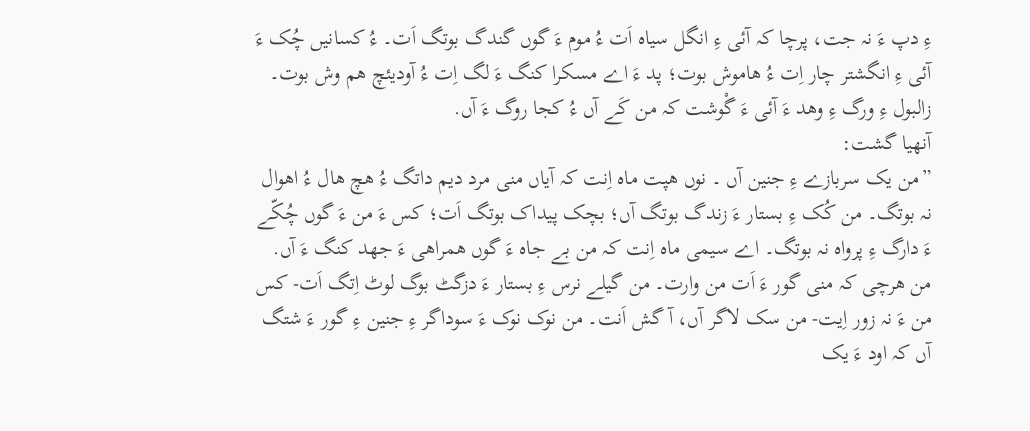ءِ دپ ءَ نہ جت، پرچا کہ آئی ءِ انگل سیاہ اَت ءُ موم ءَ گوں گندگ بوتگ اَت۔ ءُ کسانیں چُک ءَ آئی ءِ انگشتر چار اِت ءُ ھاموش بوت؛ پد ءَ اے مسکرا کنگ ءَ لگ اِت ءُ آودیئچ ھم وش بوت۔ زالبول ءِ ورگ ءِ وھد ءَ آئی ءَ گْوشت کہ من کَے آں ءُ کجا روگ ءَ آں.
آنھیا گشت:
”من یک سربازے ءِ جنین آں ۔ نوں ھپت ماہ اِنت کہ آیاں منی مرد دیم داتگ ءُ ھچ ھال ءُ اھوال نہ بوتگ۔ من کُک ءِ بستار ءَ زندگ بوتگ آں؛ بچک پیداک بوتگ اَت؛ کس ءَ من ءَ گوں چُکّے ءَ دارگ ءِ پرواہ نہ بوتگ۔ اے سیمی ماہ اِنت کہ من بے جاہ ءَ گوں ھمراھی ءَ جھد کنگ ءَ آں. من ھرچی کہ منی گور ءَ اَت من وارت۔ من گیلے نرس ءِ بستار ءَ دزگٹ بوگ لوٹ اِتگ اَت- کس من ءَ نہ زور اِیت- من سک لاگر آں، آ گش اَنت۔ من نوک نوک ءَ سوداگر ءِ جنین ءِ گور ءَ شتگ آں کہ اود ءَ یک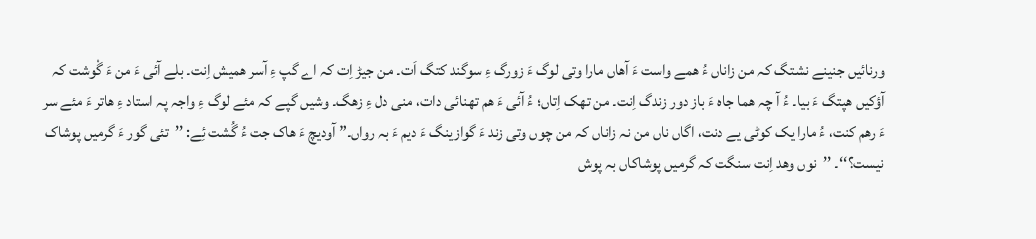ورنائیں جنینے نشتگ کہ من زاناں ءُ ھمے واست ءَ آھاں مارا وتی لوگ ءَ زورگ ءِ سوگند کتگ اَت۔ من جیڑ اِت کہ اے گپ ءِ آسر ھمیش اِنت۔ بلے آئی ءَ من ءَ گْوشت کہ آؤکیں ھپتگ ءَ بیا۔ ءُ آ چہ ھما جاہ ءَ باز دور زندگ اِنت۔ من تھک اِتاں؛ ءُ آئی ءَ ھم تھنائی دات، منی دل ءِ زھگ۔ وشیں گپے کہ مئے لوگ ءِ واجہ پہ استاد ءِ ھاتر ءَ مئے سر ءَ رھم کنت، ءُ مارا یک کوٹی یے دنت، اگاں ناں من نہ زاناں کہ من چوں وتی زند ءَ گوازینگ ءَ دیم ءَ بہ رواں۔” آودیچ ءَ ھاک جت ءُ گُشت ئِے: ’’تئی گور ءَ گرمیں پوشاک نیست؟‘‘۔ ’’نوں وھد اِنت سنگت کہ گرمیں پوشاکاں بہ پوش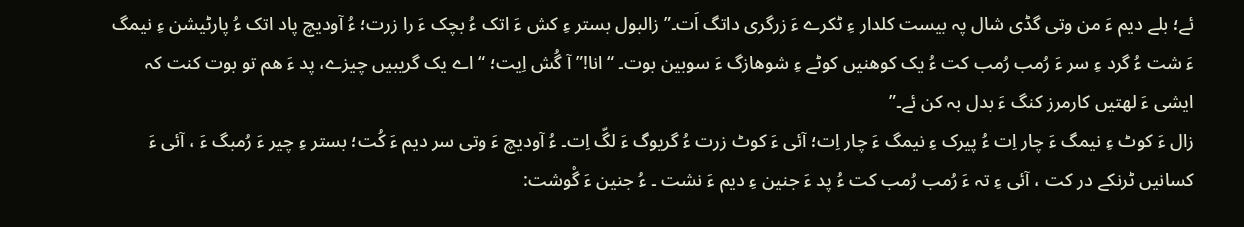ئے؛ بلے دیم ءَ من وتی گڈی شال پہ بیست کلدار ءِ ٹکرے ءَ زرگری داتگ اَت۔” زالبول بستر ءِ کش ءَ اتک ءُ بچک ءَ را زرت؛ ءُ آودیچ پاد اتک ءُ پارٹیشن ءِ نیمگ ءَ شت ءُ گرد ءِ سر ءَ رُمب رُمب کت ءُ یک کوھنیں کوٹے ءِ شوھازگ ءَ سوبین بوت۔ “انا!” آ گُش اِیت؛ “اے یک گریبیں چیزے، پد ءَ ھم تو بوت کنت کہ ایشی ءَ لھتیں کارمرز کنگ ءَ بدل بہ کن ئے۔”
زال ءَ کوٹ ءِ نیمگ ءَ چار اِت ءُ پیرک ءِ نیمگ ءَ چار اِت؛ آئی ءَ کوٹ زرت ءُ گریوگ ءَ لگّ اِت۔ ءُ آودیچ ءَ وتی سر دیم ءَ کُت؛ بستر ءِ چیر ءَ رُمبگ ءَ ، آئی ءَ کسانیں ٹرنکے در کت ، آئی ءِ تہ ءَ رُمب رُمب کت ءُ پد ءَ جنین ءِ دیم ءَ نشت ۔ ءُ جنین ءَ گْوشت: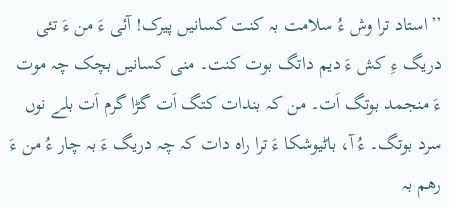’’استاد ترا وش ءُ سلامت بہ کنت کسانیں پیرک! آئی ءَ من ءَ تئی دریگ ءِ کش ءَ دیم داتگ بوت کنت۔ منی کسانیں بچک چہ موت ءَ منجمد بوتگ اَت۔ من کہ بندات کتگ اَت گڑا گرم اَت بلے نوں سرد بوتگ۔ ءُ آ، باٹیوشکا ءَ ترا راہ دات کہ چہ دریگ ءَ بہ چار ءُ من ءَ رھم بہ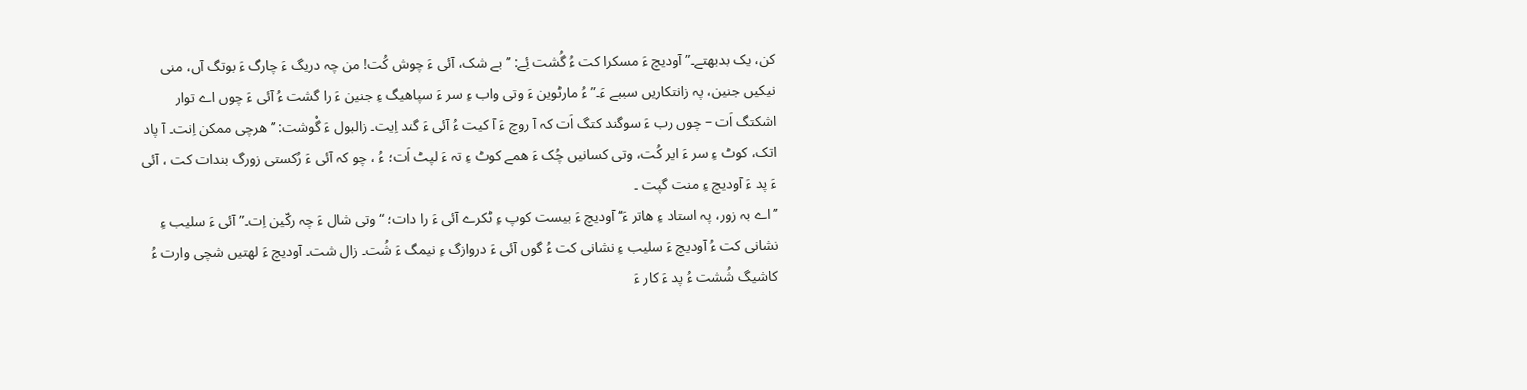کن، یک بدبھتے۔” آودیچ ءَ مسکرا کت ءُ گُشت ئِے: ’’بے شک، آئی ءَ چوش کُت! من چہ دریگ ءَ چارگ ءَ بوتگ آں، منی نیکیں جنین، پہ زانتکاریں سببے ءَ۔” ءُ مارٹوین ءَ وتی واب ءِ سر ءَ سپاھیگ ءِ جنین ءَ را گشت ءُ آئی ءَ چوں اے توار اشکتگ اَت – چوں رب ءَ سوگند کتگ اَت کہ آ روچ ءَ آ کیت ءُ آئی ءَ گند اِیت۔ زالبول ءَ گْوشت: ’’ھرچی ممکن اِنت۔ آ پاد اتک، کوٹ ءِ سر ءَ ایر کُت، وتی کسانیں چُک ءَ ھمے کوٹ ءِ تہ ءَ لپٹ اَت؛ ءُ ، چو کہ آئی ءَ رُکستی زورگ بندات کت ، آئی ءَ پد ءَ آودیچ ءِ منت گپت ۔
’’اے بہ زور، پہ استاد ءِ ھاتر ءَ‘‘ آودیچ ءَ بیست کوپ ءِ ٹکرے آئی ءَ را دات؛ “وتی شال ءَ چہ رکّین اِت۔” آئی ءَ سلیب ءِ نشانی کت ءُ آودیچ ءَ سلیب ءِ نشانی کت ءُ گوں آئی ءَ دروازگ ءِ نیمگ ءَ شُت۔ زال شت۔ آودیچ ءَ لھتیں شچی وارت ءُ کاشیگ شُشت ءُ پد ءَ کار ءَ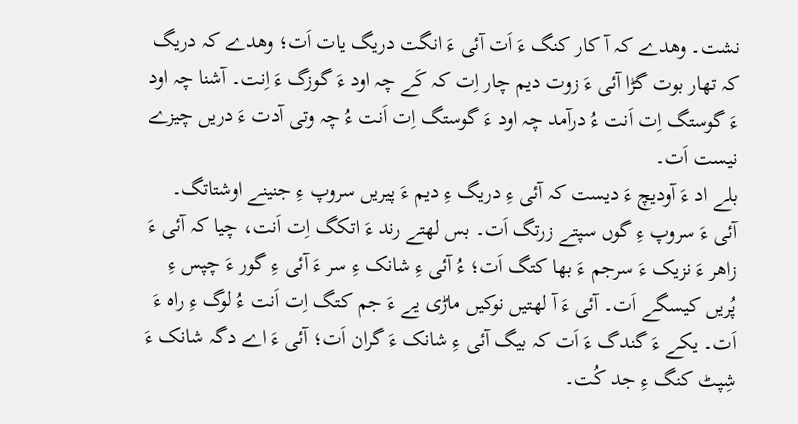نشت۔ وھدے کہ آ کار کنگ ءَ اَت آئی ءَ انگت دریگ یات اَت؛ وھدے کہ دریگ کہ تھار بوت گڑا آئی ءَ زوت دیم چار اِت کہ کَے چہ اود ءَ گوزگ ءَ اِنت۔ آشنا چہ اود ءَ گوستگ اِت اَنت ءُ درآمد چہ اود ءَ گوستگ اِت اَنت ءُ چہ وتی آدت ءَ دریں چیزے نیست اَت۔
بلے اد ءَ آودیچ ءَ دیست کہ آئی ءِ دریگ ءِ دیم ءَ پیریں سروپ ءِ جنینے اوشتاتگ۔ آئی ءَ سروپ ءِ گوں سپتے زرتگ اَت۔ بس لھتے رند ءَ اتکگ اِت اَنت، چیا کہ آئی ءَ زاھر ءَ نزیک ءَ سرجم ءَ بھا کتگ اَت؛ ءُ آئی ءِ شانک ءِ سر ءَ آئی ءِ گور ءَ چپس ءِ پُریں کیسگے اَت۔ آئی ءَ آ لھتیں نوکیں ماڑی یے ءَ جم کتگ اِت اَنت ءُ لوگ ءِ راہ ءَ اَت۔ یکے ءَ گندگ ءَ اَت کہ بیگ آئی ءِ شانک ءَ گران اَت؛ آئی ءَ اے دگہ شانک ءَ شِپٹ کنگ ءِ جد کُت۔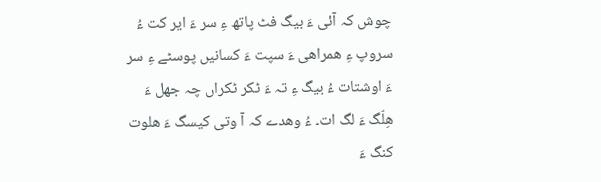چوش کہ آئی ءَ بیگ فٹ پاتھ ءِ سر ءَ ایر کت ءُ سروپ ءِ ھمراھی ءَ سپت ءَ کسانیں پوسٹے ءِ سر ءَ اوشتات ءُ بیگ ءِ تہ ءَ ٹکر ٹکراں چہ جھل ءَ ھِلّگ ءَ لگ ات۔ ءُ وھدے کہ آ وتی کیسگ ءَ ھلوت کنگ ءَ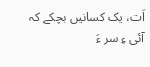اَت، یک کسانیں بچکے کہ آئی ءِ سر ءَ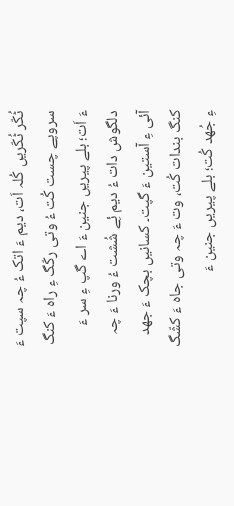ٹُکّر ٹُکّریں کُلہ اَت، دیم ءَ اتک ءُ چہ سپت ءَ سروپے چست کُت ءُ وتی رکّگ ءِ راہ ءَ کنگ ءَ اَت؛ بلے پیریں جنین ءَ اے گپ ءِ سر ءَ دلگوش دات ءُ دیم ئِے شُشت ءُ ورنا ءَ چہ آئی ءِ آستین ءَ گپت۔ کسانیں بچک ءَ جھد کنگ بندات کُت، وت ءَ چہ وتی جاہ ءَ کشّگ ءِ جُھد کُت؛ بلے پیریں جنین ءَ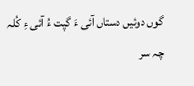گوں دوئیں دستاں آئی ءَ گپت ءُ آئی ءِ کُلہ چہ سر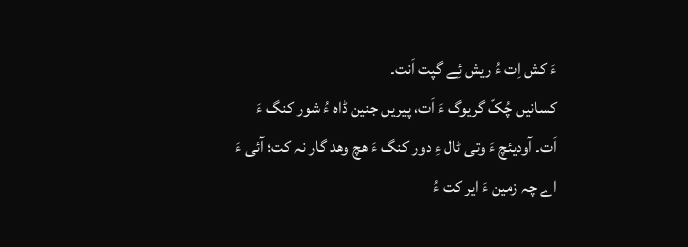ءَ کش اِت ءُ ریش ئِے گپت اَنت۔
کسانیں چُکّ گریوگ ءَ اَت، پیریں جنین ڈاہ ءُ شور کنگ ءَ اَت۔ آودیئچ ءَ وتی ٹال ءِ دور کنگ ءَ ھچ وھد گار نہ کت؛ آئی ءَ اے چہ زمین ءَ ایر کت ءُ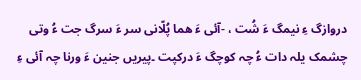دروازگ ءِ نیمگ ءَ شُت ، -آئی ءَ ھما پُلّانی سر ءَ سرگ جت ءُ وتی چشمک یلہ دات ءُ چہ کوچگ ءَ درکپت ۔پیریں جنین ءَ ورنا چہ آئی ءِ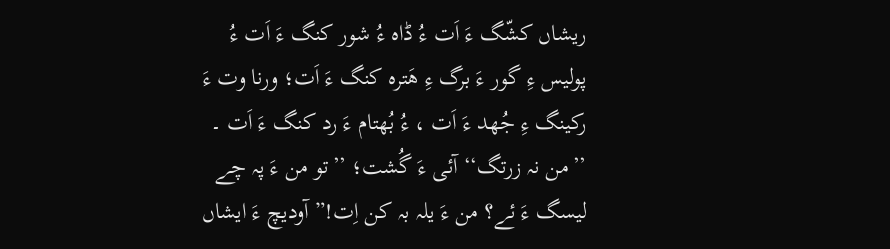ریشاں کشّگ ءَ اَت ءُ ڈاہ ءُ شور کنگ ءَ اَت ءُ پولیس ءِ گور ءَ برگ ءِ ھَترہ کنگ ءَ اَت؛ ورنا وت ءَ رکینگ ءِ جُھد ءَ اَت ، ءُ بُھتام ءَ رد کنگ ءَ اَت ۔ ’’من نہ زرتگ‘‘ آئی ءَ گُشت؛ ’’تو من ءَ پہ چے لیسگ ءَ ئے؟ من ءَ یلہ بہ کن اِت!” آودیچ ءَ ایشاں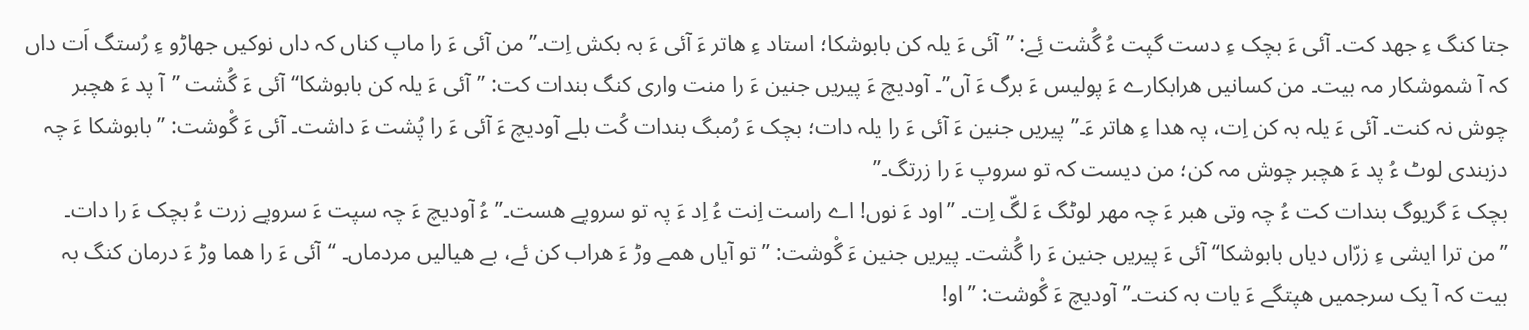جتا کنگ ءِ جھد کت۔ آئی ءَ بچک ءِ دست گپت ءُ گُشت ئِے: ’’آئی ءَ یلہ کن بابوشکا؛ استاد ءِ ھاتر ءَ آئی ءَ بہ بکش اِت۔’’من آئی ءَ را ماپ کناں کہ داں نوکیں جھاڑو ءِ رُستگ اَت داں کہ آ شموشکار مہ بیت۔ من کسانیں ھرابکارے ءَ پولیس ءَ برگ ءَ آں”۔ آودیچ ءَ پیریں جنین ءَ را منت واری کنگ بندات کت: ’’آئی ءَ یلہ کن بابوشکا‘‘ آئی ءَ گُشت ’’آ پد ءَ ھچبر چوش نہ کنت۔ آئی ءَ یلہ بہ کن اِت، پہ ھدا ءِ ھاتر ءَ۔”پیریں جنین ءَ آئی ءَ را یلہ دات؛ بچک ءَ رُمبگ بندات کُت بلے آودیچ ءَ آئی ءَ را پُشت ءَ داشت۔ آئی ءَ گْوشت: ’’بابوشکا ءَ چہ دزبندی لوٹ ءُ پد ءَ ھچبر چوش مہ کن؛ من دیست کہ تو سروپ ءَ را زرتگ۔”
بچک ءَ گریوگ بندات کت ءُ چہ وتی ھبر ءَ چہ مھر لوٹگ ءَ لگّ اِت۔ ’’اود ءَ نوں! اے راست اِنت ءُ اِد ءَ پہ تو سروپے ھست۔” ءُ آودیچ ءَ چہ سپت ءَ سروپے زرت ءُ بچک ءَ را دات۔ ’’من ترا ایشی ءِ زرّاں دیاں بابوشکا‘‘ آئی ءَ پیریں جنین ءَ را گُشت۔ پیریں جنین ءَ گْوشت: ”تو آیاں ھمے وڑ ءَ ھراب کن ئے، بے ھیالیں مردماں۔ “آئی ءَ را ھما وڑ ءَ درمان کنگ بہ بیت کہ آ یک سرجمیں ھپتگے ءَ یات بہ کنت۔”آودیچ ءَ گْوشت: ’’او!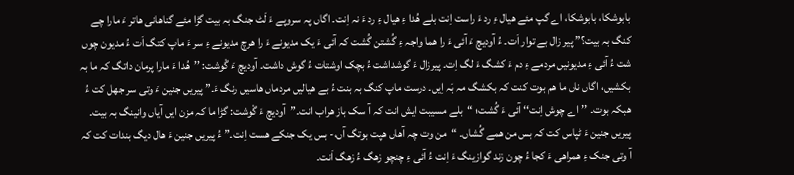بابوشکا، بابوشکا، اے گپ مئے ھیال ءِ رد ءَ راست اِنت بلے ھُدا ءِ ھیال ءِ رد ءَ نہ اِنت۔ اگاں پہ سروپے ءَ لَٹ جنگ بہ بیت گڑا مئے گناھانی ھاتر ءَ مارا چے کنگ بہ بیت؟” پیر زال بے توار اَت۔ ءُ آودیچ ءَ آئی ءَ را ھما واجہ ءِ گُشتن گُشت کہ آئی ءَ یک مدیونے ءَ را ھرچ مدیونے ءِ سر ءَ ماپ کتگ اَت ءُ مدیون چوں شت ءُ آئی ءِ مدیونیں مردمے ءِ دم ءَ کشگ ءَ لگ اِت۔ پیرزال ءَ گوشداشت ءُ بچک اوشتات ءُ گوش داشت۔ آودیچ ءَ گْوشت: ’’ھُدا ءَ مارا پرمان داتگ کہ ما بہ بکشیں، اگاں ناں ما ھم بوت کنت کہ بکشگ مہ بَہ اِیں۔ درست ماپ کنگ بہ بنت ءُ بے ھیالیں مردماں ھاسیں رنگ ءَ۔” پیریں جنین ءَ وتی سر جھل کت ءُ ھبکہ بوت۔ ’’اے چوش اِنت‘‘ آئی ءَ گُشت؛ “بلے مسیبت ایش انت کہ آ سک باز ھراب انت۔”آودیچ ءَ گْوشت: گڑا ما کہ مزن ایں آیاں وانینگ بہ بیت۔ پیریں جنین ءَ ٹپاس کت کہ بس من ھمے گُشاں۔ “من وت چہ آھاں ھپت بوتگ آں،- بس یک جنکے ھست اِنت۔” ءُ پیریں جنین ءَ ھال دیگ بندات کت کہ آ وتی جنک ءِ ھمراھی ءَ کجا ءُ چون زند گوازینگ ءَ اِنت ءُ آئی ءِ چنچو زھگ ءُ زھگ اَنت۔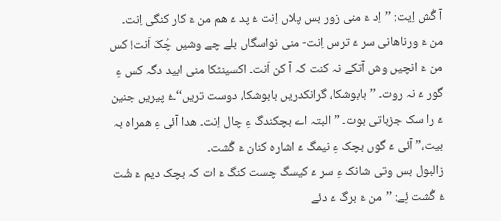آ گُش اِیت: ’’اِد ءَ منی زور بس پلاں اِنت ءُ پد ءَ ھم من ءَ کار کنگی اِنت۔ من ءَ ورناھانی سر ءَ ترس اِنت- منی نواسگاں بلے چے وشیں چُکّ اَنت! کس من ءَ انچیں وش آتکے نہ کنت کہ آ کن اَنت۔ اکسینٹکا منی ابید دگہ کس ءِ گور ءَ نہ روت۔ ’’بابوشکا، گرانکدریں بابوشکا، دوست تریں‘‘۔ءُ پیریں جنین ءَ را سک جزباتی بوت۔ ”البتہ اے بچکندگ ءِ چال اِنت۔ ھدا آئی ءِ ھمراہ بہ بیت،” آئی ءَ گوں بچک ءِ نیمگ ءَ اشارہ کنان ءَ گُشت۔
زالبول بس وتی شانک ءِ سر ءَ کیسگ چست کنگ ءَ ات کہ بچک دیم ءَ شُت ءُ گُشت ئِے: ’’من ءَ برگ ءَ دئے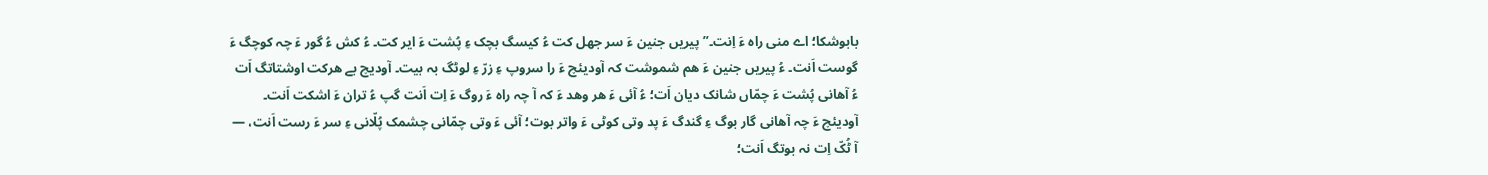بابوشکا؛ اے منی راہ ءَ اِنت۔” پیریں جنین ءَ سر جھل کت ءُ کیسگ بچک ءِ پُشت ءَ ایر کت۔ ءُ کش ءُ گور ءَ چہ کوچگ ءَ گوست اَنت۔ ءُ پیریں جنین ءَ ھم شموشت کہ آودیئچ ءَ را سروپ ءِ زرّ ءِ لوٹگ بہ بیت۔ آودیچ بے ھرکت اوشتاتگ اَت ءُ آھانی پُشت ءَ چمّاں شانک دیان اَت؛ ءُ آئی ءَ ھر وھد ءَ کہ آ چہ راہ ءَ روگ ءَ اِت اَنت گپ ءُ تران ءَ اشکت اَنت۔ آودیئچ ءَ چہ آھانی گار بوگ ءِ گندگ ءَ پد وتی کوٹی ءَ واتر بوت؛ آئی ءَ وتی چمّانی چشمک پُلّانی ءِ سر ءَ رست اَنت، — آ ٹُکّ اِت نہ بوتگ اَنت؛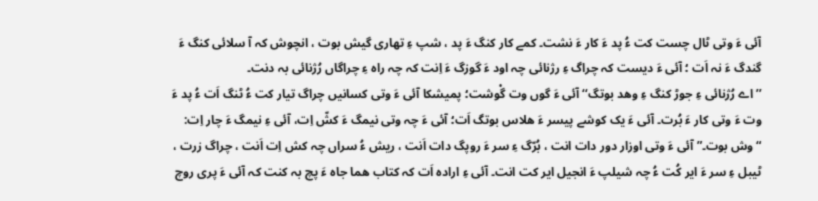آئی ءَ وتی ٹال چست کت ءُ پد ءَ کار ءَ نشت۔ کمے کار کنگ ءَ پد ، شپ ءِ تھاری گیش بوت ، انچوش کہ آ سلائی کنگ ءَ گندگ ءَ نہ اَت ؛ آئی ءَ دیست کہ چراگ ءِ رژنائی چہ اود ءَ گوزگ ءَ اِنت کہ چہ راہ ءِ چراگاں رُژنائی بہ دنت۔
’’اے رُژنائی ءِ جوڑ کنگ ءِ وھد بوتگ‘‘ آئی ءَ گوں وت گْوشت؛ پمیشکا آئی ءَ وتی کسانیں چراگ تیار کت ءُ ٹنگ اَت ءُ پد ءَ وت ءَ وتی کار ءَ بُرت۔ آئی ءَ یک کوشے پیسر ءَ ھلاس بوتگ اَت؛ آئی ءَ چہ وتی نیمگ ءَ کشّ اِت، آئی ءِ نیمگ ءَ چار اِت: “وش بوت۔” آئی ءَ وتی اوزار دور دات انت ، بُرّگ ءِ سر ءَ روپگ دات اَنت ، ریش ءُ سراں چہ کش اِت اَنت ، چراگ زرت ، ٹیبل ءِ سر ءَ ایر کُت ءُ چہ شیلپ ءَ انجیل ایر کت انت۔ آئی ءِ ارادہ اَت کہ کتاب ھما جاہ ءَ پچ بہ کنت کہ آئی ءَ پری روچ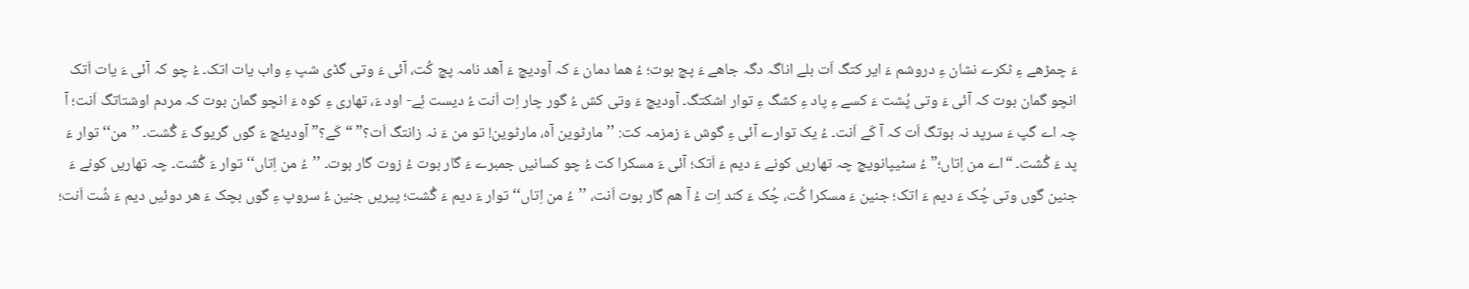ءَ چمڑھے ءِ ٹکرے نشان ءِ دروشم ءَ ایر کتگ اَت بلے اناگہ دگہ جاھے ءَ پچ بوت؛ ءُ ھما دمان ءَ کہ آودیچ ءَ آھد نامہ پچ کُت، آئی ءَ وتی گڈی شپ ءِ واب یات اتک۔ ءُ چو کہ آئی ءَ یات اَتک انچو گمان بوت کہ آئی ءَ وتی پُشت ءَ کسے ءِ پاد ءِ کشگ ءِ توار اشکتگ۔ آودیچ ءَ وتی کش ءُ گور چار اِت اَنت ءُ دیست ئِے- اود ءَ، تھاری ءِ کوہ ءَ انچو گمان بوت کہ مردم اوشتاتگ اَنت؛ آ چہ اے گپ ءَ سرپد نہ بوتگ اَت کہ آ کَے اَنت۔ ءُ یک توارے آئی ءِ گوش ءَ زمزمہ کت: ’’مارٹوین آہ، مارٹوین! تو من ءَ نہ زانتگ اَت؟” “کَے؟” آودیئچ ءَ گوں گریوگ ءَ گُشت۔ ’’من‘‘ توار ءَ پد ءَ گُشت۔ “اے من اِتاں؛” ءُ سٹیپانویچ چہ تھاریں کونے ءَ دیم ءَ اَتک؛ آئی ءَ مسکرا کت ءُ چو کسانیں جمبرے ءَ گار بوت ءُ زوت گار بوت۔ ’’ءُ من اِتاں‘‘ توار ءَ گُشت۔ چہ تھاریں کونے ءَ جنین گوں وتی چُک ءَ دیم ءَ اتک؛ جنین ءَ مسکرا کُت، چُک ءَ کند اِت ءُ آ ھم گار بوت اَنت، ’’ءُ من اِتاں‘‘ توار ءَ دیم ءَ گُشت؛ پیریں جنین ءُ سروپ ءِ گوں بچک ءَ ھر دوئیں دیم ءَ شُت اَنت؛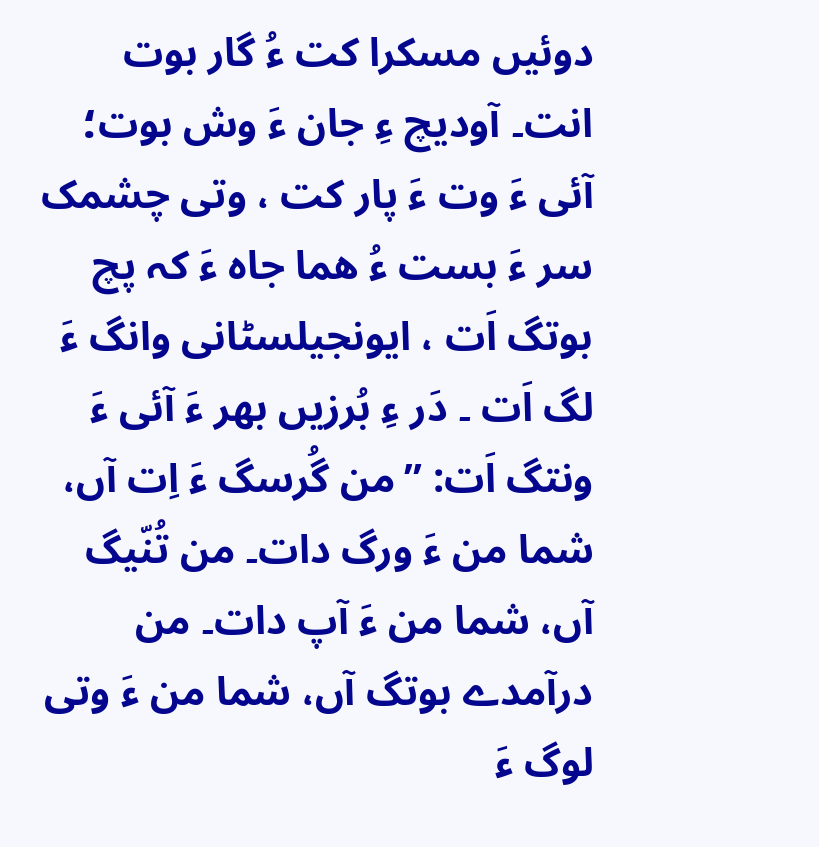دوئیں مسکرا کت ءُ گار بوت انت۔ آودیچ ءِ جان ءَ وش بوت؛ آئی ءَ وت ءَ پار کت ، وتی چشمک سر ءَ بست ءُ ھما جاہ ءَ کہ پچ بوتگ اَت ، ایونجیلسٹانی وانگ ءَ لگ اَت ۔ دَر ءِ بُرزیں بھر ءَ آئی ءَ ونتگ اَت: ”من گُرسگ ءَ اِت آں، شما من ءَ ورگ دات۔ من تُنّیگ آں، شما من ءَ آپ دات۔ من درآمدے بوتگ آں، شما من ءَ وتی لوگ ءَ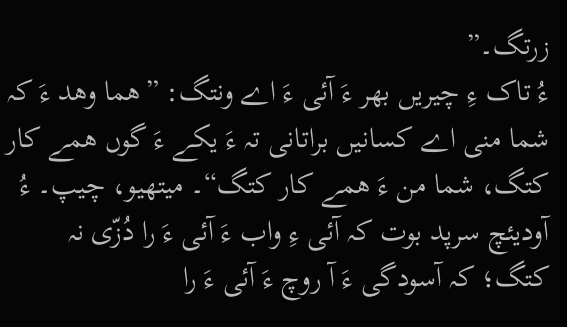زرتگ۔”
ءُ تاک ءِ چیریں بھر ءَ آئی ءَ اے ونتگ: ”ھما وھد ءَ کہ شما منی اے کسانیں براتانی تہ ءَ یکے ءَ گوں ھمے کار کتگ، شما من ءَ ھمے کار کتگ“۔ میتھیو، چیپ۔ ءُ آودیئچ سرپد بوت کہ آئی ءِ واب ءَ آئی ءَ را دُزّی نہ کتگ؛ کہ آسودگی ءَ آ روچ ءَ آئی ءَ را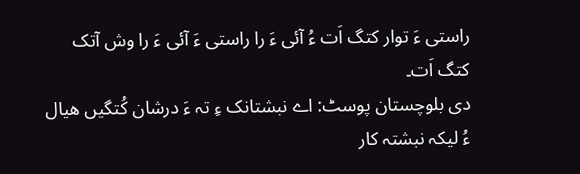راستی ءَ توار کتگ اَت ءُ آئی ءَ را راستی ءَ آئی ءَ را وش آتک کتگ اَت۔
دی بلوچستان پوسٹ: اے نبشتانک ءِ تہ ءَ درشان کُتگیں ھیال ءُ لیکہ نبشتہ کار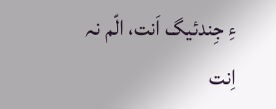ءِ جِندئیگ اَنت، الّم نہ اِنت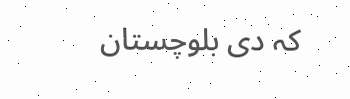کہ دی بلوچستان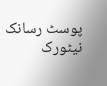پوسٹ رسانک نیٹورک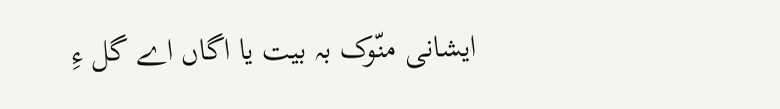ایشانی منّوک بہ بیت یا اگاں اے گل ءِ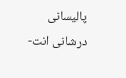پالیسانی درشانی انت-